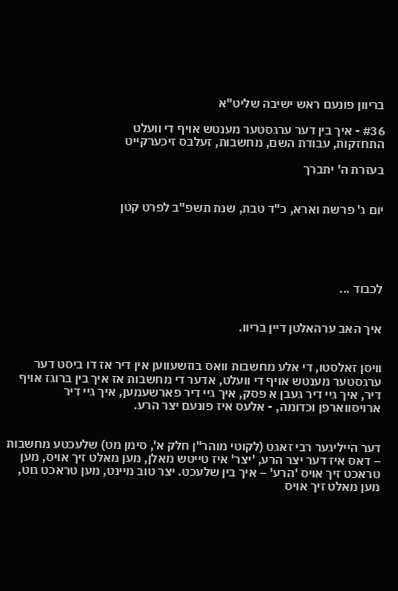בריוון פונעם ראש ישיבה שליט"א

#36 - איך בין דער ערגסטער מענטש אויף די וועלט
התחזקות, עבודת השם, מחשבות, זעלבס זיכערקייט

בעזרת ה' יתברך


יום ג' פרשת וארא, כ"ד טבת, שנת תשפ"ב לפרט קטן





לכבוד ...


איך האב ערהאלטן דיין בריוו.


וויסן זאלסטו, די אלע מחשבות וואס בוזשעווען אין דיר אז דו ביסט דער ערגסטער מענטש אויף די וועלט, אדער די מחשבות אז איך בין ברוגז אויף דיר, איך גיי דיר געבן א פסק, איך גיי דיר פארשעמען, איך גיי דיר ארויסווארפן וכדומה, - אלעס איז פונעם יצר הרע.


דער הייליגער רבי זאגט (לקוטי מוהר"ן חלק א', סימן מט) שלעכטע מחשבות – דאס איז דער יצר הרע, 'יצר' איז טייטש מאלן, מען מאלט זיך אויס, מען טראכט זיך אויס 'הרע' – איך בין שלעכט. יצר טוב מיינט, מען טראכט גוט, מען מאלט זיך אויס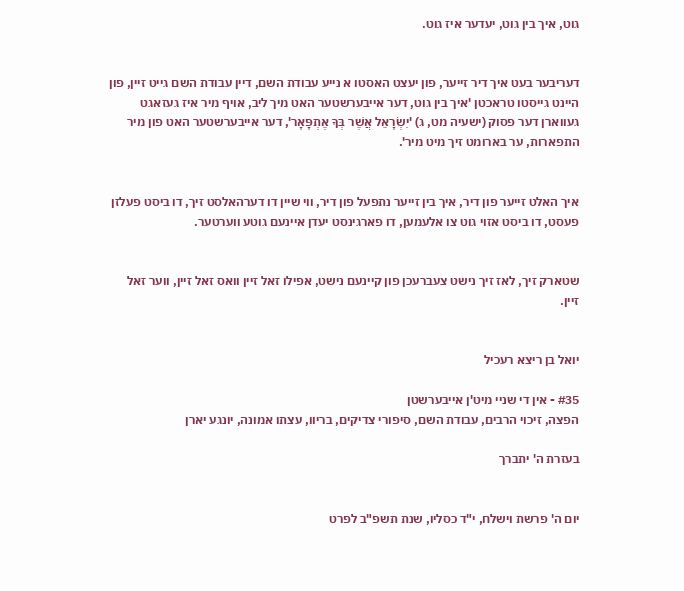גוט, איך בין גוט, יעדער איז גוט.


דעריבער בעט איך דיר זייער, פון יעצט האסטו א נייע עבודת השם, דיין עבודת השם גייט זיין, פון היינט גייסטו טראכטן 'איך בין גוט, דער אייבערשטער האט מיך ליב, אויף מיר איז געזאגט געווארן דער פסוק (ישעיה מט, ג) 'יִשְׂרָאֵל אֲשֶׁר בְּךָ אֶתְפָּאָר', דער אייבערשטער האט פון מיר התפארות, ער בארומט זיך מיט מיר'.


איך האלט זייער פון דיר, איך בין זייער נתפעל פון דיר, ווי שיין דו דערהאלסט זיך, דו ביסט פעלזן פעסט, דו ביסט אזוי גוט צו אלעמען, דו פארגינסט יעדן איינעם גוטע ווערטער.


שטארק זיך, לאז זיך נישט צעברעכן פון קיינעם נישט, אפילו זאל זיין וואס זאל זיין, ווער זאל זיין.


יואל בן ריצא רעכיל

#35 - אין די שניי מיט'ן אייבערשטן
הפצה, זיכוי הרבים, עבודת השם, סיפורי צדיקים, בריוו, עצתו אמונה, יונגע יארן

בעזרת ה' יתברך


יום ה' פרשת וישלח, י"ד כסליו, שנת תשפ"ב לפרט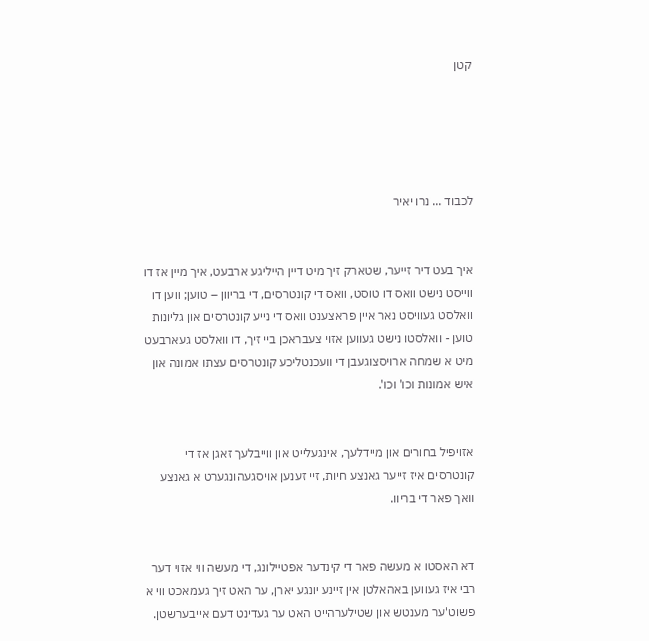קטן





לכבוד ... נרו יאיר


איך בעט דיר זייער, שטארק זיך מיט דיין הייליגע ארבעט, איך מיין אז דו ווייסט נישט וואס דו טוסט, וואס די קונטרסים, די בריוון – טוען; ווען דו וואלסט געוויסט נאר איין פראצענט וואס די נייע קונטרסים און גליונות טוען - וואלסטו נישט געווען אזוי צעבראכן ביי זיך, דו וואלסט געארבעט מיט א שמחה ארויסצוגעבן די וועכנטליכע קונטרסים עצתו אמונה און איש אמונות וכו' וכו'.


אזויפיל בחורים און מיידלעך, אינגעלייט און ווייבלעך זאגן אז די קונטרסים איז זייער גאנצע חיות, זיי זענען אויסגעהונגערט א גאנצע וואך פאר די בריוו.


דא האסטו א מעשה פאר די קינדער אפטיילונג, די מעשה ווי אזוי דער רבי איז געווען באהאלטן אין זיינע יונגע יארן, ער האט זיך געמאכט ווי א פשוט'ער מענטש און שטילערהייט האט ער געדינט דעם אייבערשטן.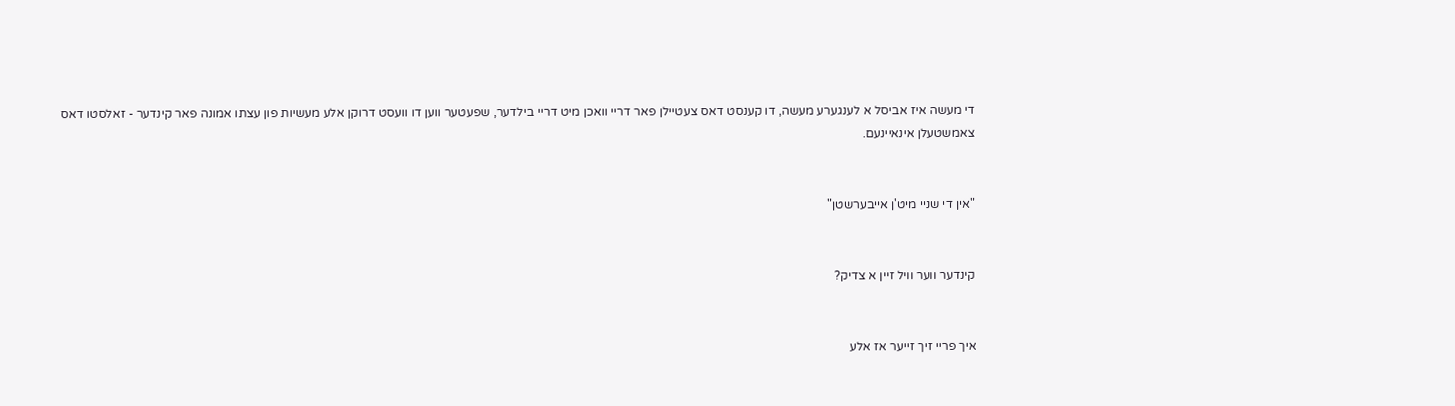די מעשה איז אביסל א לענגערע מעשה, דו קענסט דאס צעטיילן פאר דריי וואכן מיט דריי בילדער, שפעטער ווען דו וועסט דרוקן אלע מעשיות פון עצתו אמונה פאר קינדער - זאלסטו דאס צאמשטעלן אינאיינעם.


"אין די שניי מיט'ן אייבערשטן"


קינדער ווער וויל זיין א צדיק?


איך פריי זיך זייער אז אלע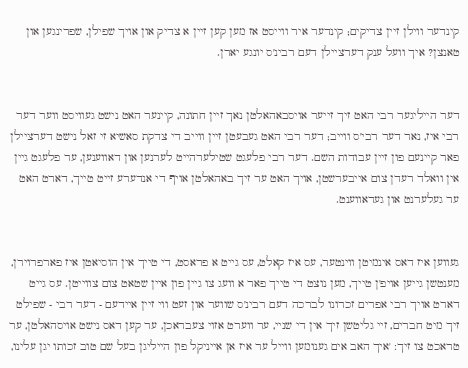קינדער ווילן זיין צדיקים; קינדער איר ווייסט אז מען קען זיין א צדיק און אויך שפילן, שפרינגען און טאנצן? איך וועל ענק דערציילן דעם רבינ'ס יונגע יארן.


דער הייליגער רבי האט זיך זייער אויסבאהאלטן נאך זיין חתונה, קיינער האט נישט געוויסט ווער דער רבי איז, נאר דער רבי'ס ווייב; דער רבי האט געבעטן זיין ווייב די צדקת סאשיא זי זאל נישט דערציילן פאר קיינעם פון זיין עבודות השם. דער רבי פלעגט שטילערהייט לערנען און דאווענען, ער פלעגט גיין אין וואלד רעדן צום אייבערשטן, אויך האט ער זיך באהאלטן אויף די אנדערע זייט טייך, דארט האט ער געלערנט און געדאווענט.


געווען איז דאס אינמיטן ווינטער, עס איז קאלט, עס גייט א פראסט, די טייך אין הוסיאטן איז פארפרוירן, מענטשן גייען אויפ'ן טייך, מען נוצט די טייך פאר א וועג צו גיין פון איין שטאט צום צווייטן. עס גייט דארט אויך רבי אפרים זכרונו לברכה דעם רבינ'ס שווער און זעט ווי זיין איידעם - דער רבי - שפילט זיך מיט חברים, זיי גליטשן זיך אין די שניי, ער ווערט אזוי צעבראכן, ער קען דאס נישט אויסהאלטן, ער טראכט צו זיך: 'איך האב אים גענומען ווייל ער איז אן אייניקל פון הייליגן בעל שם טוב זכותו יגן עלינו,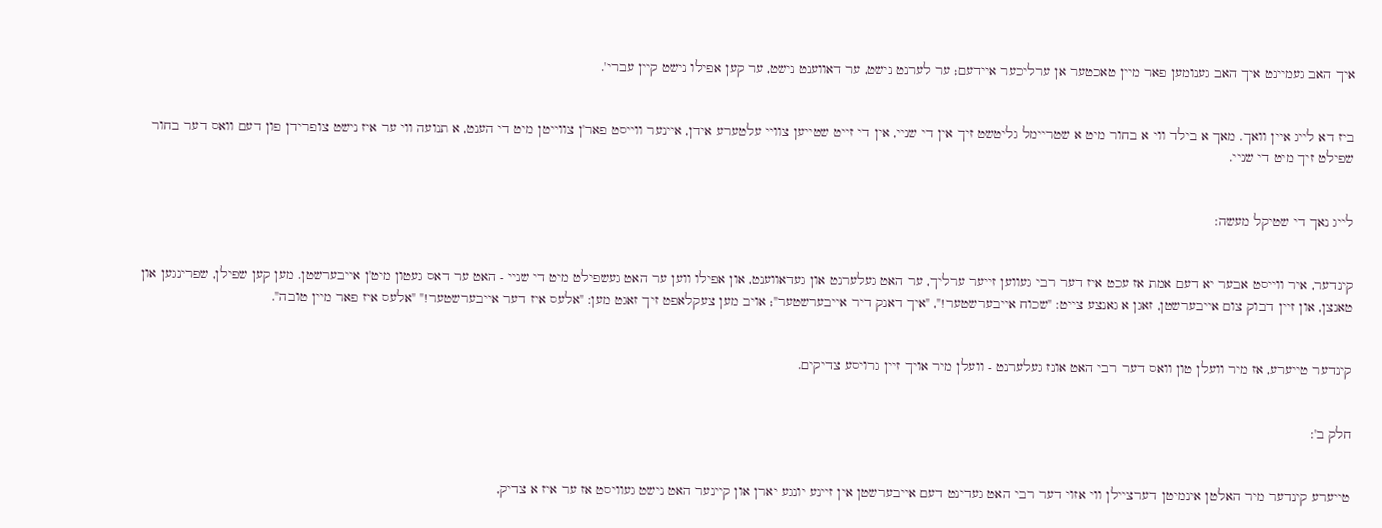איך האב געמיינט איך האב גענומען פאר מיין טאכטער אן ערליכער איידעם; ער לערנט נישט, ער דאווענט נישט, ער קען אפילו נישט קיין עברי'.


ביז דא לייג איין וואך. מאך א בילד ווי א בחור מיט א שטריימל גליטשט זיך אין די שניי, אין די זייט שטייען צוויי עלטערע אידן, איינער ווייסט פאר'ן צווייטן מיט די הענט, א תנועה ווי ער איז נישט צופרידן פון דעם וואס דער בחור שפילט זיך מיט די שניי.


לייג נאך די שטיקל מעשה:


קינדער, איר ווייסט אבער יא דעם אמת אז עכט איז דער רבי געווען זייער ערליך, ער האט געלערנט און געדאווענט, און אפילו ווען ער האט געשפילט מיט די שניי - האט ער דאס געטון מיט'ן אייבערשטן. מען קען שפילן, שפרינגען און טאנצן, און זיין דבוק צום אייבערשטן, זאגן א גאנצע צייט: "שכוח אייבערשטער!", "איך דאנק דיר אייבערשטער"; אויב מען צעקלאפט זיך זאגט מען: "אלעס איז דער אייבערשטער!" "אלעס איז פאר מיין טובה".


קינדער טייערע, אז מיר וועלן טון וואס דער רבי האט אונז געלערנט - וועלן מיר אויך זיין גרויסע צדיקים.


חלק ב':


טייערע קינדער מיר האלטן אינמיטן דערציילן ווי אזוי דער רבי האט געדינט דעם אייבערשטן אין זיינע יונגע יארן און קיינער האט נישט געוויסט אז ער איז א צדיק,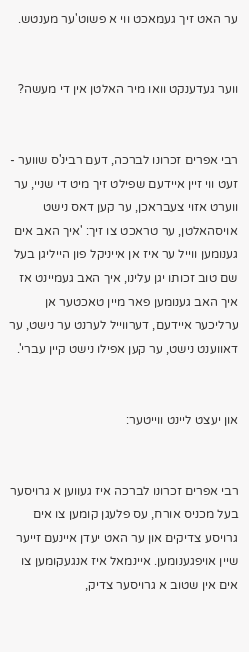ער האט זיך געמאכט ווי א פשוט'ער מענטש.


ווער געדענקט וואו מיר האלטן אין די מעשה?


רבי אפרים זכרונו לברכה, דעם רבינ'ס שווער - זעט ווי זיין איידעם שפילט זיך מיט די שניי, ער ווערט אזוי צעבראכן, ער קען דאס נישט אויסהאלטן, ער טראכט צו זיך: 'איך האב אים גענומען ווייל ער איז אן אייניקל פון הייליגן בעל שם טוב זכותו יגן עלינו, איך האב געמיינט אז איך האב גענומען פאר מיין טאכטער אן ערליכער איידעם, דערווייל לערנט ער נישט, ער דאווענט נישט, ער קען אפילו נישט קיין עברי'.


און יעצט ליינט ווייטער:


רבי אפרים זכרונו לברכה איז געווען א גרויסער בעל מכניס אורח, עס פלעגן קומען צו אים גרויסע צדיקים און ער האט יעדן איינעם זייער שיין אויפגענומען. איינמאל איז אנגעקומען צו אים אין שטוב א גרויסער צדיק,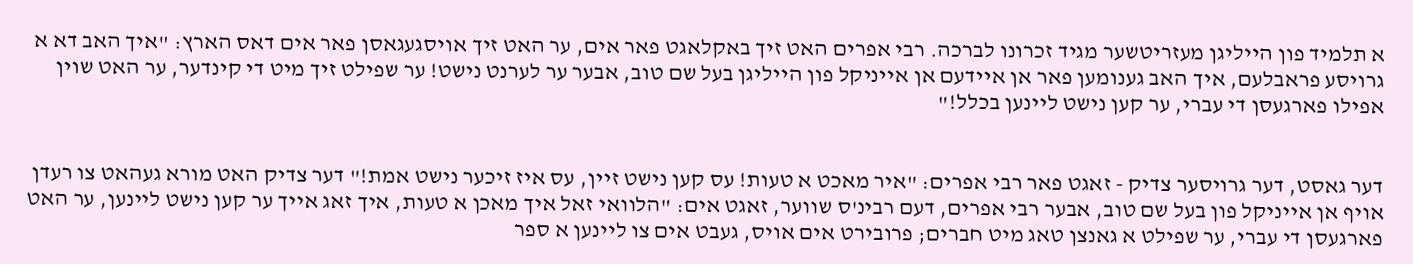א תלמיד פון הייליגן מעזריטשער מגיד זכרונו לברכה. רבי אפרים האט זיך באקלאגט פאר אים, ער האט זיך אויסגעגאסן פאר אים דאס הארץ: "איך האב דא א גרויסע פראבלעם, איך האב גענומען פאר אן איידעם אן אייניקל פון הייליגן בעל שם טוב, אבער ער לערנט נישט! ער שפילט זיך מיט די קינדער, ער האט שוין אפילו פארגעסן די עברי, ער קען נישט ליינען בכלל!"


דער גאסט, דער גרויסער צדיק - זאגט פאר רבי אפרים: "איר מאכט א טעות! עס קען נישט זיין, עס איז זיכער נישט אמת!" דער צדיק האט מורא געהאט צו רעדן אויף אן אייניקל פון בעל שם טוב, אבער רבי אפרים, דעם רבינ'ס שווער, זאגט אים: "הלוואי זאל איך מאכן א טעות, איך זאג אייך ער קען נישט ליינען, ער האט פארגעסן די עברי, ער שפילט א גאנצן טאג מיט חברים; פרובירט אים אויס, געבט אים צו ליינען א ספר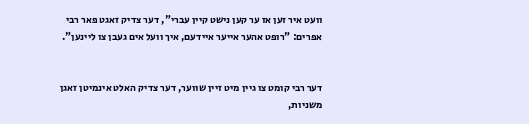וועט איר זען אז ער קען נישט קיין עברי", דער צדיק זאגט פאר רבי אפרים: "רופט אהער אייער איידעם, איך וועל אים געבן צו ליינען".


דער רבי קומט צו גיין מיט זיין שווער, דער צדיק האלט אינמיטן זאגן משניות,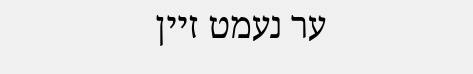ער נעמט זיין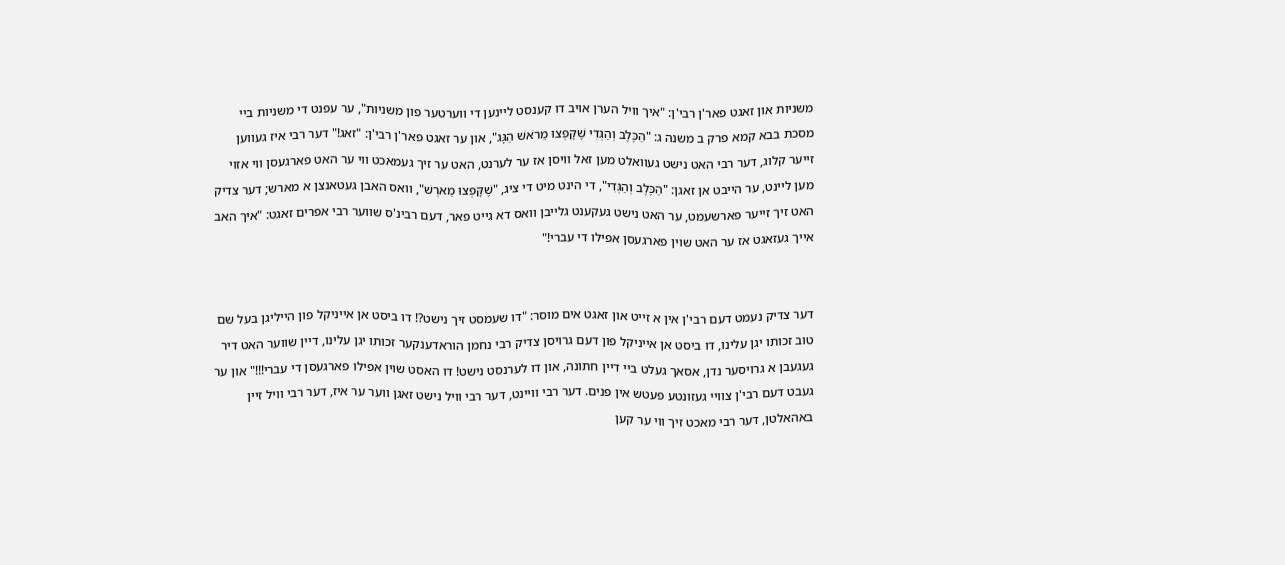משניות און זאגט פאר'ן רבי'ן: "איך וויל הערן אויב דו קענסט ליינען די ווערטער פון משניות", ער עפנט די משניות ביי מסכת בבא קמא פרק ב משנה ג: "הַכֶּלֶב וְהַגְּדִי שֶׁקָּפְצוּ מֵרֹאשׁ הַגָּג", און ער זאגט פאר'ן רבי'ן: "זאג!" דער רבי איז געווען זייער קלוג, דער רבי האט נישט געוואלט מען זאל וויסן אז ער לערנט, האט ער זיך געמאכט ווי ער האט פארגעסן ווי אזוי מען ליינט, ער הייבט אן זאגן: "הַכֶּלֶב וְהַגְּדִי", די הינט מיט די ציג, "שֶׁקָּפְצוּ מַארְשׁ", וואס האבן געטאנצן א מארש; דער צדיק האט זיך זייער פארשעמט, ער האט נישט געקענט גלייבן וואס דא גייט פאר, דעם רבינ'ס שווער רבי אפרים זאגט: "איך האב אייך געזאגט אז ער האט שוין פארגעסן אפילו די עברי!"


דער צדיק נעמט דעם רבי'ן אין א זייט און זאגט אים מוסר: "דו שעמסט זיך נישט?! דו ביסט אן אייניקל פון הייליגן בעל שם טוב זכותו יגן עלינו, דו ביסט אן אייניקל פון דעם גרויסן צדיק רבי נחמן הוראדענקער זכותו יגן עלינו, דיין שווער האט דיר געגעבן א גרויסער נדן, אסאך געלט ביי דיין חתונה, און דו לערנסט נישט! דו האסט שוין אפילו פארגעסן די עברי!!!" און ער געבט דעם רבי'ן צוויי געזונטע פעטש אין פנים. דער רבי וויינט, דער רבי וויל נישט זאגן ווער ער איז, דער רבי וויל זיין באהאלטן, דער רבי מאכט זיך ווי ער קען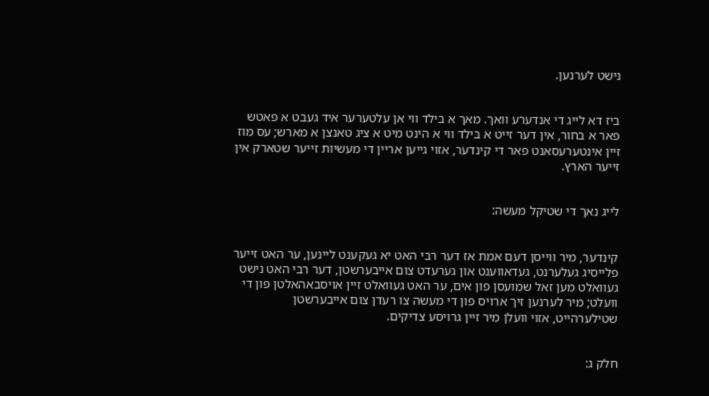נישט לערנען.


ביז דא לייג די אנדערע וואך. מאך א בילד ווי אן עלטערער איד געבט א פאטש פאר א בחור, אין דער זייט א בילד ווי א הינט מיט א ציג טאנצן א מארש; עס מוז זיין אינטערעסאנט פאר די קינדער, אזוי גייען אריין די מעשיות זייער שטארק אין זייער הארץ.


לייג נאך די שטיקל מעשה:


קינדער, מיר ווייסן דעם אמת אז דער רבי האט יא געקענט ליינען, ער האט זייער פלייסיג געלערנט, געדאווענט און גערעדט צום אייבערשטן, דער רבי האט נישט געוואלט מען זאל שמועסן פון אים, ער האט געוואלט זיין אויסבאהאלטן פון די וועלט; מיר לערנען זיך ארויס פון די מעשה צו רעדן צום אייבערשטן שטילערהייט, אזוי וועלן מיר זיין גרויסע צדיקים.


חלק ג: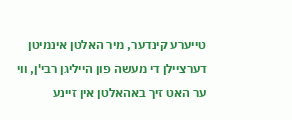טייערע קינדער, מיר האלטן אינמיטן דערציילן די מעשה פון הייליגן רבי'ן, ווי ער האט זיך באהאלטן אין זיינע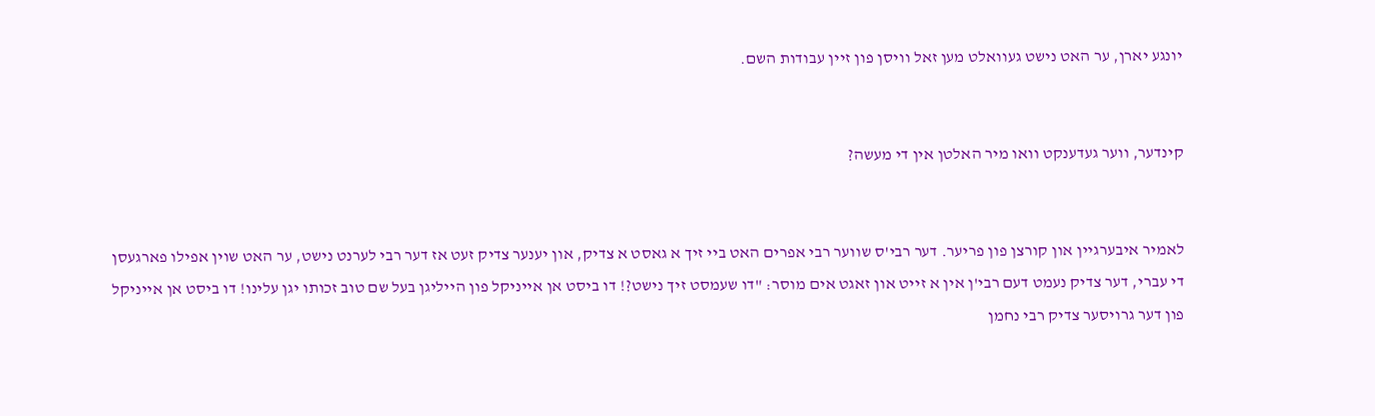יונגע יארן, ער האט נישט געוואלט מען זאל וויסן פון זיין עבודות השם.


קינדער, ווער געדענקט וואו מיר האלטן אין די מעשה?


לאמיר איבערגיין און קורצן פון פריער. דער רבי'ס שווער רבי אפרים האט ביי זיך א גאסט א צדיק, און יענער צדיק זעט אז דער רבי לערנט נישט, ער האט שוין אפילו פארגעסן די עברי, דער צדיק נעמט דעם רבי'ן אין א זייט און זאגט אים מוסר: "דו שעמסט זיך נישט?! דו ביסט אן אייניקל פון הייליגן בעל שם טוב זכותו יגן עלינו! דו ביסט אן אייניקל פון דער גרויסער צדיק רבי נחמן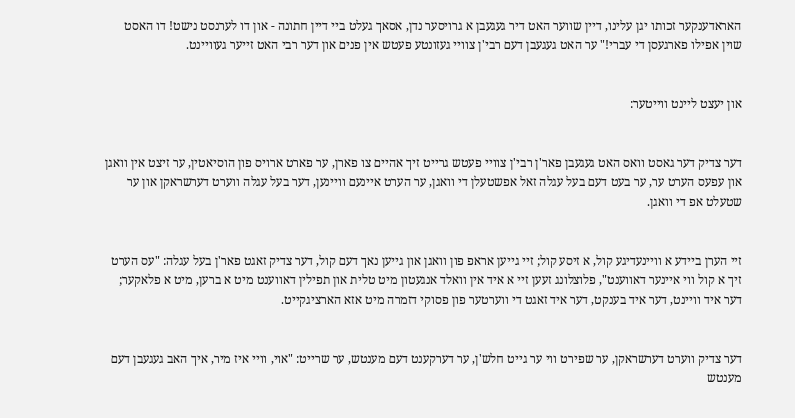האראדענקער זכותו יגן עלינו, דיין שווער האט דיר געגעבן א גרויסער נדן, אסאך געלט ביי דיין חתונה - און דו לערנסט נישט! דו האסט שוין אפילו פארגעסן די עברי!" ער האט געגעבן דעם רבי'ן צוויי געזונטע פעטש אין פנים און דער רבי האט זייער געוויינט.


און יעצט ליינט ווייטער:


דער צדיק דער גאסט וואס האט געגעבן פאר'ן רבי'ן צוויי פעטש גרייט זיך אהיים צו פארן, ער פארט ארויס פון הוסיאטין, ער זיצט אין וואגן און עפעס הערט ער, ער בעט דעם בעל עגלה זאל אפשטעלן די וואגן, ער הערט איינעם וויינען, דער בעל עגלה ווערט דערשראקן און ער שטעלט אפ די וואגן.


זיי הערן ביידע א וויינעדיגע קול, א זיסע קול; זיי גייען אראפ פון וואגן און גייען נאך דעם קול, דער צדיק זאגט פאר'ן בעל עגלה: "עס הערט זיך א קול ווי איינער דאווענט", פלוצלונג זעען זיי א איד אין וואלד אנגעטון מיט טלית און תפילין דאווענט מיט א ברען, מיט א פלאקער; דער איד וויינט, דער איד בענקט, דער איד זאגט די ווערטער פון פסוקי דזמרה מיט אזא הארציגקייט.


דער צדיק ווערט דערשראקן, ער שפירט ווי ער גייט חלש'ן, ער דערקענט דעם מענטש, ער שרייט: "אוי, וויי איז מיר, איך האב געגעבן דעם מענטש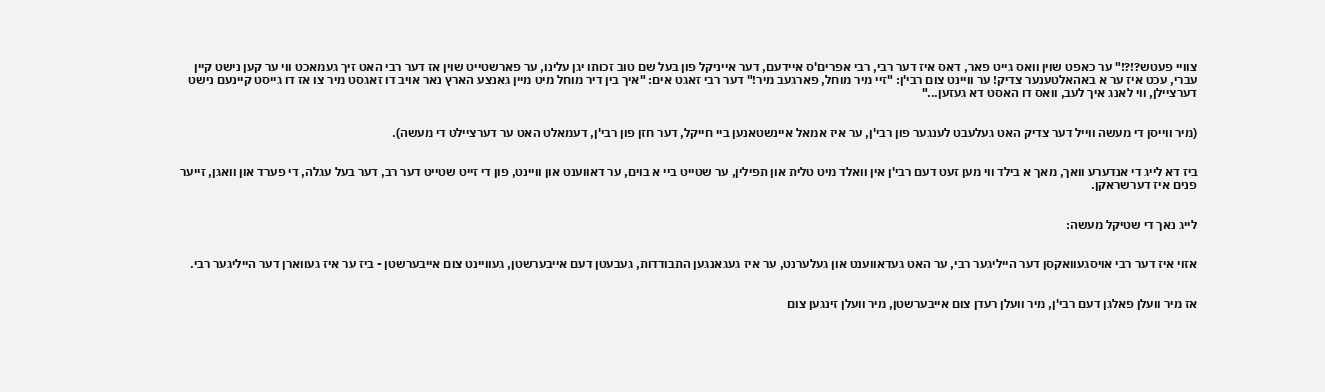צוויי פעטש?!?!" ער כאפט שוין וואס גייט פאר, דאס איז דער רבי, רבי אפרים'ס איידעם, דער אייניקל פון בעל שם טוב זכותו יגן עלינו, ער פארשטייט שוין אז דער רבי האט זיך געמאכט ווי ער קען נישט קיין עברי, עכט איז ער א באהאלטענער צדיק! ער וויינט צום רבי'ן: "זיי מיר מוחל, פארגעב מיר!" דער רבי זאגט אים: "איך בין דיר מוחל מיט מיין גאנצע הארץ נאר אויב דו זאגסט מיר צו אז דו גייסט קיינעם נישט דערציילן, ווי לאנג איך לעב, וואס דו האסט דא געזען..."


(מיר ווייסן די מעשה ווייל דער צדיק האט געלעבט לענגער פון רבי'ן, ער איז אמאל איינשטאנען ביי חייקל, דער חזן פון רבי'ן, דעמאלט האט ער דערציילט די מעשה).


ביז דא לייג די אנדערע וואך, מאך א בילד ווי מען זעט דעם רבי'ן אין וואלד מיט טלית און תפילין, ער שטייט ביי א בוים, ער דאווענט און וויינט, פון די זייט שטייט דער רב, דער בעל עגלה, די פערד און וואגן, זייער פנים איז דערשראקן.


לייג נאך די שטיקל מעשה:


אזוי איז דער רבי אויסגעוואקסן דער הייליגער רבי, ער האט געדאווענט און געלערנט, ער איז געגאנגען התבודדות, געבעטן דעם אייבערשטן, געוויינט צום אייבערשטן - ביז ער איז געווארן דער הייליגער רבי.


אז מיר וועלן פאלגן דעם רבי'ן, מיר וועלן רעדן צום אייבערשטן, מיר וועלן זינגען צום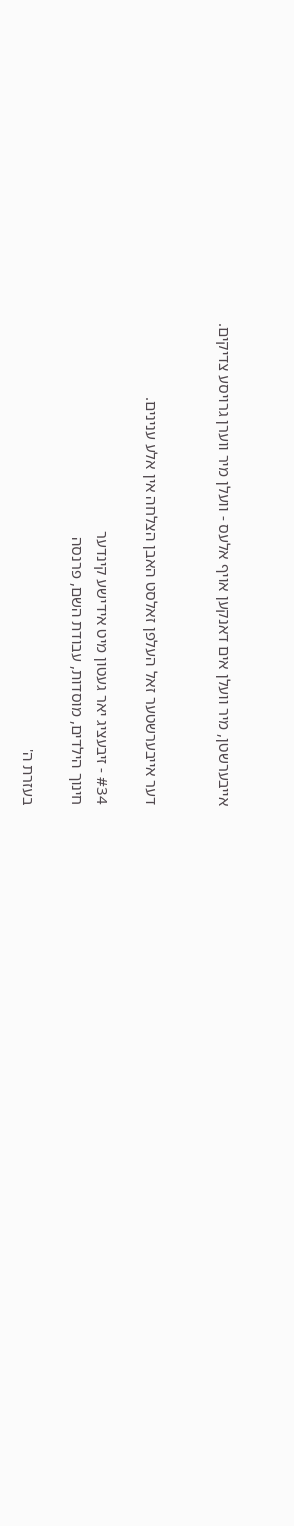אייבערשטן, מיר וועלן אים דאנקען אויף אלעס - וועלן מיר ווערן גרויסע צדיקים.


דער אייבערשטער זאל העלפן זאלסט האבן הצלחה אין אלע ענינים.

#34 - זיבעציג יאר געטון מיט אידישע קינדער
חינוך הילדים, מוסדות, עבודת השם, פרנסה

בעזרת ה'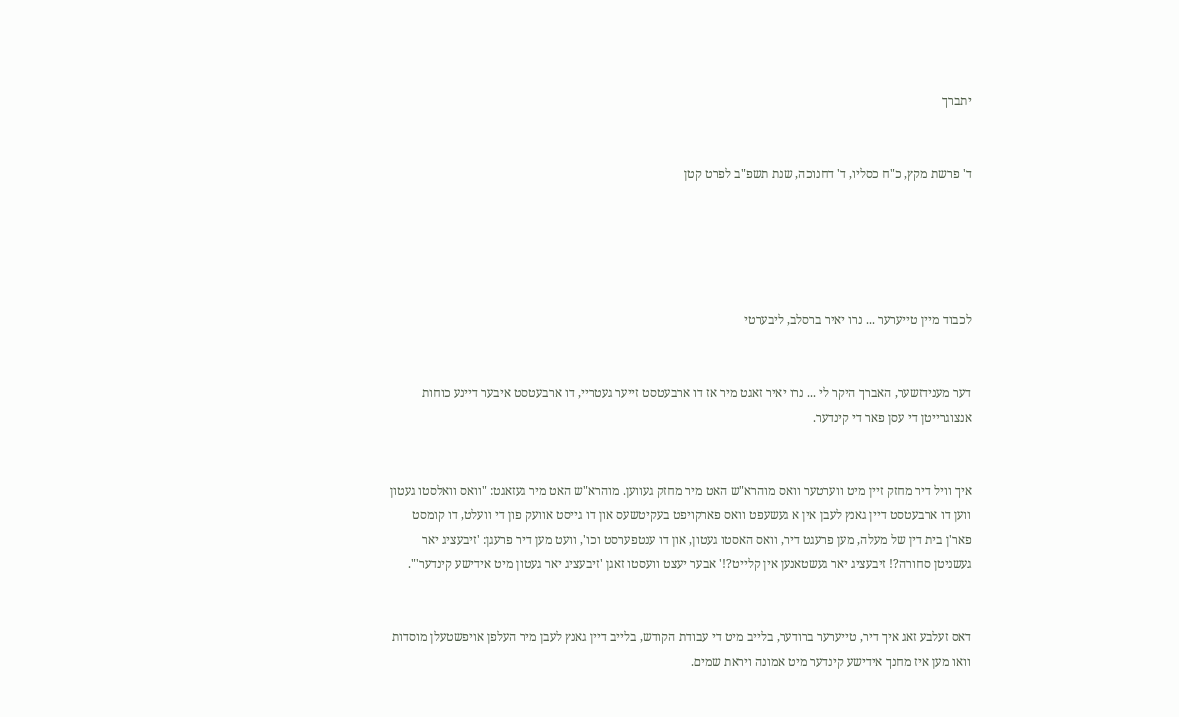יתברך


ד' פרשת מקץ, כ"ח כסליו, ד' דחנוכה, שנת תשפ"ב לפרט קטן





לכבוד מיין טייערער ... נרו יאיר ברסלב, ליבערטי


דער מענידזשער, האברך היקר לי ... נרו יאיר זאגט מיר אז דו ארבעטסט זייער געטריי, דו ארבעטסט איבער דיינע כוחות אנצוגרייטן די עסן פאר די קינדער.


איך וויל דיר מחזק זיין מיט ווערטער וואס מוהרא"ש האט מיר מחזק געווען. מוהרא"ש האט מיר געזאגט: "וואס וואלסטו געטון ווען דו ארבעטסט דיין גאנץ לעבן אין א געשעפט וואס פארקויפט בעקיטשעס און דו גייסט אוועק פון די וועלט, דו קומסט פאר'ן בית דין של מעלה, מען פרעגט דיר, וואס האסטו געטון, און דו ענטפערסט וכו', וועט מען דיר פרעגן: 'זיבעציג יאר געשניטן סחורה?! זיבעציג יאר געשטאנען אין קלייט?!' אבער יעצט וועסטו זאגן 'זיבעציג יאר געטון מיט אידישע קינדער'".


דאס זעלבע זאג איך דיר, טייערער ברודער, בלייב מיט די עבודת הקודש, בלייב דיין גאנץ לעבן מיר העלפן אויפשטעלן מוסדות וואו מען איז מחנך אידישע קינדער מיט אמונה ויראת שמים.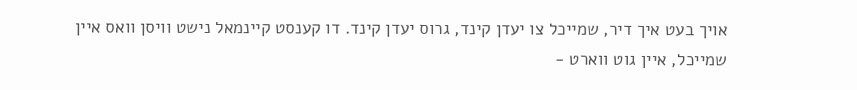אויך בעט איך דיר, שמייכל צו יעדן קינד, גרוס יעדן קינד. דו קענסט קיינמאל נישט וויסן וואס איין שמייכל, איין גוט ווארט -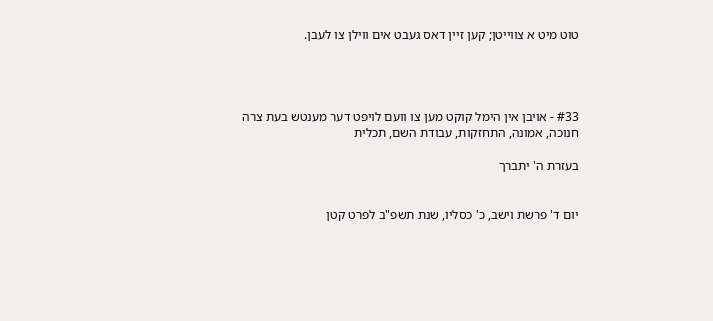טוט מיט א צווייטן; קען זיין דאס געבט אים ווילן צו לעבן.




#33 - אויבן אין הימל קוקט מען צו וועם לויפט דער מענטש בעת צרה
חנוכה, אמונה, התחזקות, עבודת השם, תכלית

בעזרת ה' יתברך


יום ד' פרשת וישב, כ' כסליו, שנת תשפ"ב לפרט קטן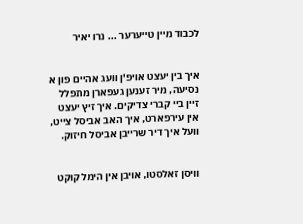לכבוד מיין טייערער ... נרו יאיר


איך בין יעצט אויפ'ן וועג אהיים פון א נסיעה, מיר זענען געפארן מתפלל זיין ביי קברי צדיקים. איך זיץ יעצט אין עירפארט, איך האב אביסל צייט, וועל איך דיר שרייבן אביסל חיזוק.


וויסן זאלסטו, אויבן אין הימל קוקט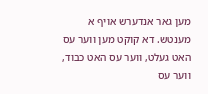מען גאר אנדערש אויף א מענטש. דא קוקט מען ווער עס האט געלט, ווער עס האט כבוד, ווער עס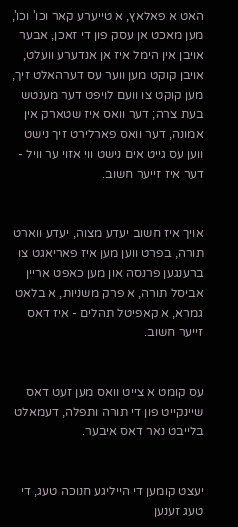האט א פאלאץ, א טייערע קאר וכו' וכו', מען מאכט אן עסק פון די זאכן, אבער אויבן אין הימל איז אן אנדערע וועלט, אויבן קוקט מען ווער עס דערהאלט זיך, מען קוקט צו וועם לויפט דער מענטש בעת צרה; דער וואס איז שטארק אין אמונה, דער וואס פארלירט זיך נישט ווען עס גייט אים נישט ווי אזוי ער וויל - דער איז זייער חשוב.


אויך איז חשוב יעדע מצוה, יעדע ווארט תורה, בפרט ווען מען איז פאריאגט צו ברענגען פרנסה און מען כאפט אריין אביסל תורה, א פרק משניות, א בלאט גמרא, א קאפיטל תהלים - איז דאס זייער חשוב.


עס קומט א צייט וואס מען זעט דאס שיינקייט פון די תורה ותפלה, דעמאלט בלייבט נאר דאס איבער.


יעצט קומען די הייליגע חנוכה טעג, די טעג זענען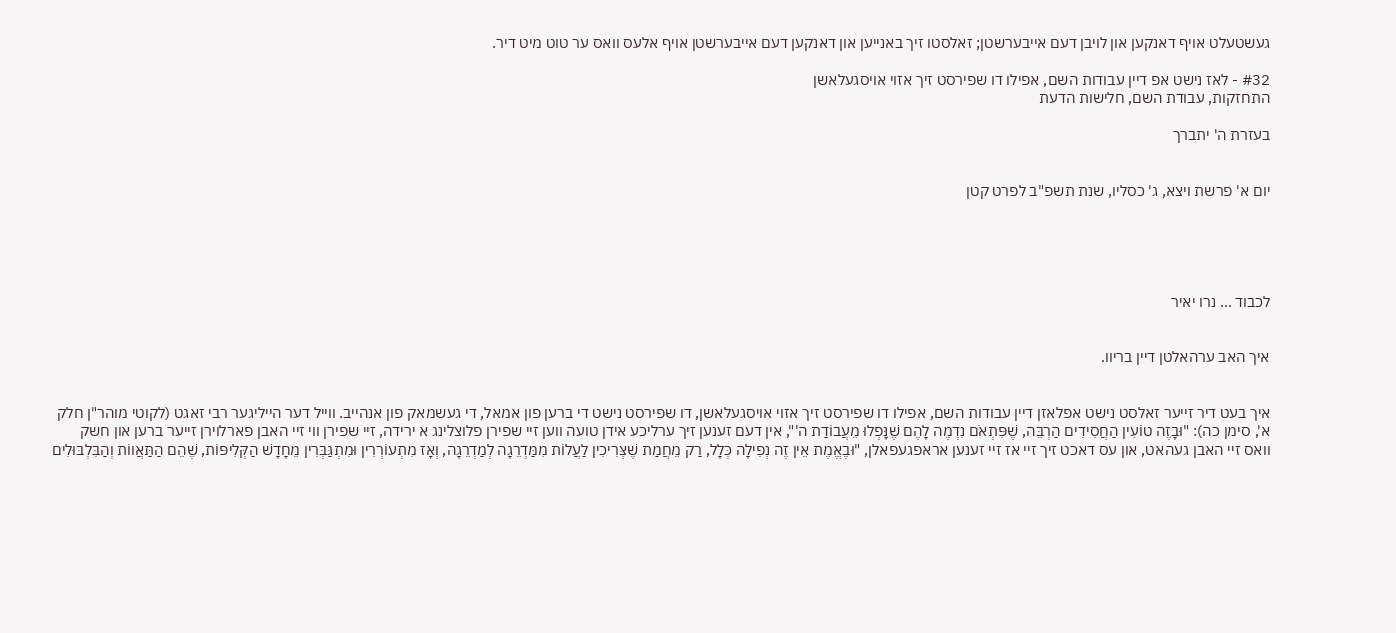געשטעלט אויף דאנקען און לויבן דעם אייבערשטן; זאלסטו זיך באנייען און דאנקען דעם אייבערשטן אויף אלעס וואס ער טוט מיט דיר.

#32 - לאז נישט אפ דיין עבודות השם, אפילו דו שפירסט זיך אזוי אויסגעלאשן
התחזקות, עבודת השם, חלישות הדעת

בעזרת ה' יתברך


יום א' פרשת ויצא, ג' כסליו, שנת תשפ"ב לפרט קטן





לכבוד ... נרו יאיר


איך האב ערהאלטן דיין בריוו.


איך בעט דיר זייער זאלסט נישט אפלאזן דיין עבודות השם, אפילו דו שפירסט זיך אזוי אויסגעלאשן, דו שפירסט נישט די ברען פון אמאל, די געשמאק פון אנהייב. ווייל דער הייליגער רבי זאגט (לקוטי מוהר"ן חלק א', סימן כה): "וּבָזֶה טוֹעִין הַחֲסִידִים הַרְבֵּה, שֶׁפִּתְאֹם נִדְמֶה לָהֶם שֶׁנָּפְלוּ מֵעֲבוֹדַת ה'", אין דעם זענען זיך ערליכע אידן טועה ווען זיי שפירן פלוצלינג א ירידה, זיי שפירן ווי זיי האבן פארלוירן זייער ברען און חשק וואס זיי האבן געהאט, און עס דאכט זיך זיי אז זיי זענען אראפגעפאלן, "וּבֶאֱמֶת אֵין זֶה נְפִילָה כְּלָל, רַק מֵחֲמַת שֶׁצְּרִיכִין לַעֲלוֹת מִמַּדְרֵגָה לְמַדְרֵגָה, וְאָז מִתְעוֹרְרִין וּמִתְגַּבְּרִין מֵחָדָשׁ הַקְּלִיפּוֹת, שֶׁהֵם הַתַּאֲווֹת וְהַבִּלְבּוּלִים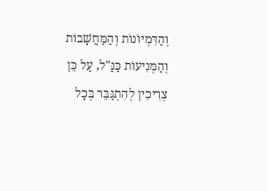וְהַדִּמְיוֹנוֹת וְהַמַּחֲשָׁבוֹת וְהַמְּנִיעוֹת כַּנַּ"ל, עַל כֵּן צְרִיכִין לְהִתְגַּבֵּר בְּכָל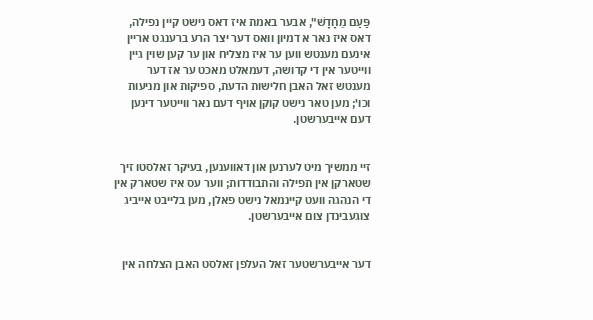פַּעַם מֵחָדָשׁ", אבער באמת איז דאס נישט קיין נפילה, דאס איז נאר א דמיון וואס דער יצר הרע ברענגט אריין אינעם מענטש ווען ער איז מצליח און ער קען שוין גיין ווייטער אין די קדושה, דעמאלט מאכט ער אז דער מענטש זאל האבן חלישות הדעת, ספיקות און מניעות וכו'; מען טאר נישט קוקן אויף דעם נאר ווייטער דינען דעם אייבערשטן.


זיי ממשיך מיט לערנען און דאווענען, בעיקר זאלסטו זיך שטארקן אין תפילה והתבודדות; ווער עס איז שטארק אין די הנהגה וועט קיינמאל נישט פאלן, מען בלייבט אייביג צוגעבינדן צום אייבערשטן.


דער אייבערשטער זאל העלפן זאלסט האבן הצלחה אין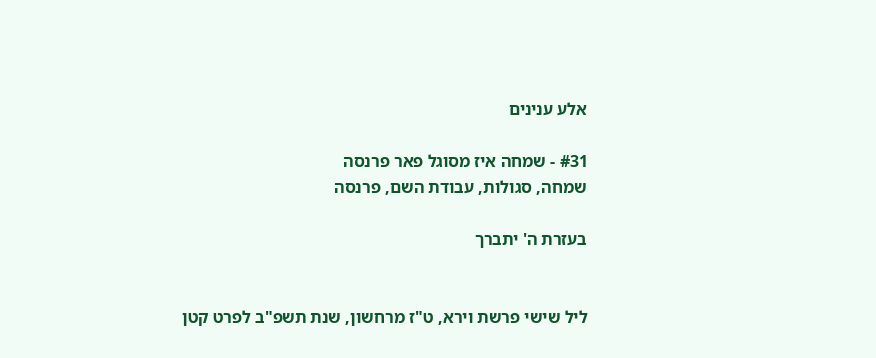אלע ענינים

#31 - שמחה איז מסוגל פאר פרנסה
שמחה, סגולות, עבודת השם, פרנסה

בעזרת ה' יתברך


ליל שישי פרשת וירא, ט"ז מרחשון, שנת תשפ"ב לפרט קטן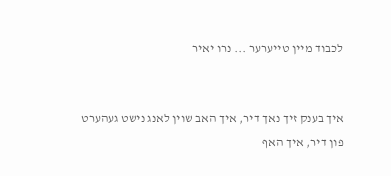לכבוד מיין טייערער ... נרו יאיר


איך בענק זיך נאך דיר, איך האב שוין לאנג נישט געהערט פון דיר, איך האף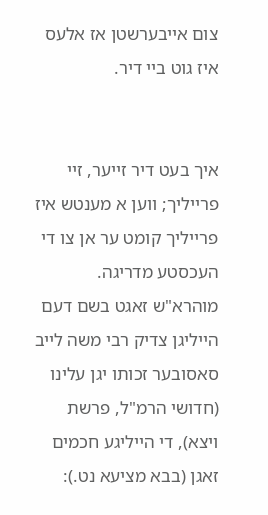צום אייבערשטן אז אלעס איז גוט ביי דיר.


איך בעט דיר זייער, זיי פרייליך; ווען א מענטש איז פרייליך קומט ער אן צו די העכסטע מדריגה. מוהרא"ש זאגט בשם דעם הייליגן צדיק רבי משה לייב סאסובער זכותו יגן עלינו (חדושי הרמ"ל, פרשת ויצא), די הייליגע חכמים זאגן (בבא מציעא נט.):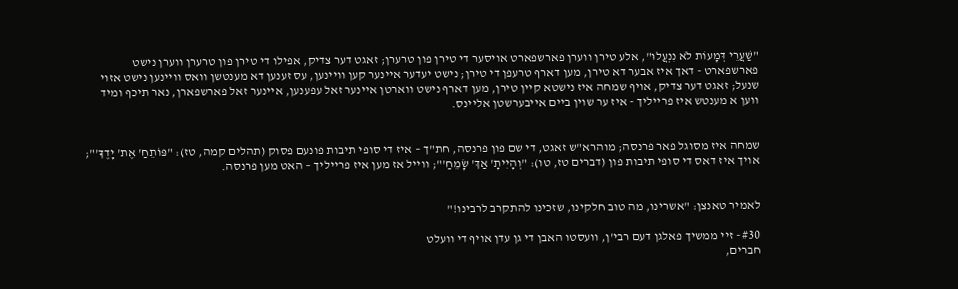"שַׁעֲרֵי דְּמָעוֹת לֹא נִנְעֲלוּ", אלע טירן ווערן פארשפארט אויסער די טירן פון טרערן; זאגט דער צדיק, אפילו די טירן פון טרערן ווערן נישט פארשפארט - דאך איז אבער דא טירן, מען דארף טרעפן די טירן; נישט יעדער איינער קען וויינען, עס זענען דא מענטשן וואס וויינען נישט אזוי שנעל; זאגט דער צדיק, אויף שמחה איז נישטא קיין טירן, מען דארף נישט ווארטן איינער זאל עפענען, איינער זאל פארשפארן, נאר תיכף ומיד ווען א מענטש איז פרייליך - איז ער שוין ביים אייבערשטן אליינס.


שמחה איז מסוגל פאר פרנסה; מוהרא"ש זאגט, די שם פון פרנסה, חת"ך – איז די סופי תיבות פונעם פסוק (תהלים קמה, טז): "פּוֹתֵחַ' אֶת' יָדֶךָ'"; אויך איז דאס די סופי תיבות פון (דברים טז, טו): "וְהָיִיתָ' אַךְ' שָׂמֵחַ'"; ווייל אז מען איז פרייליך – האט מען פרנסה.


לאמיר טאנצן: "אשרינו, מה טוב חלקינו, שזכינו להתקרב לרבינו!"

#30 - זיי ממשיך פאלגן דעם רבי'ן, וועסטו האבן די גן עדן אויף די וועלט
חברים,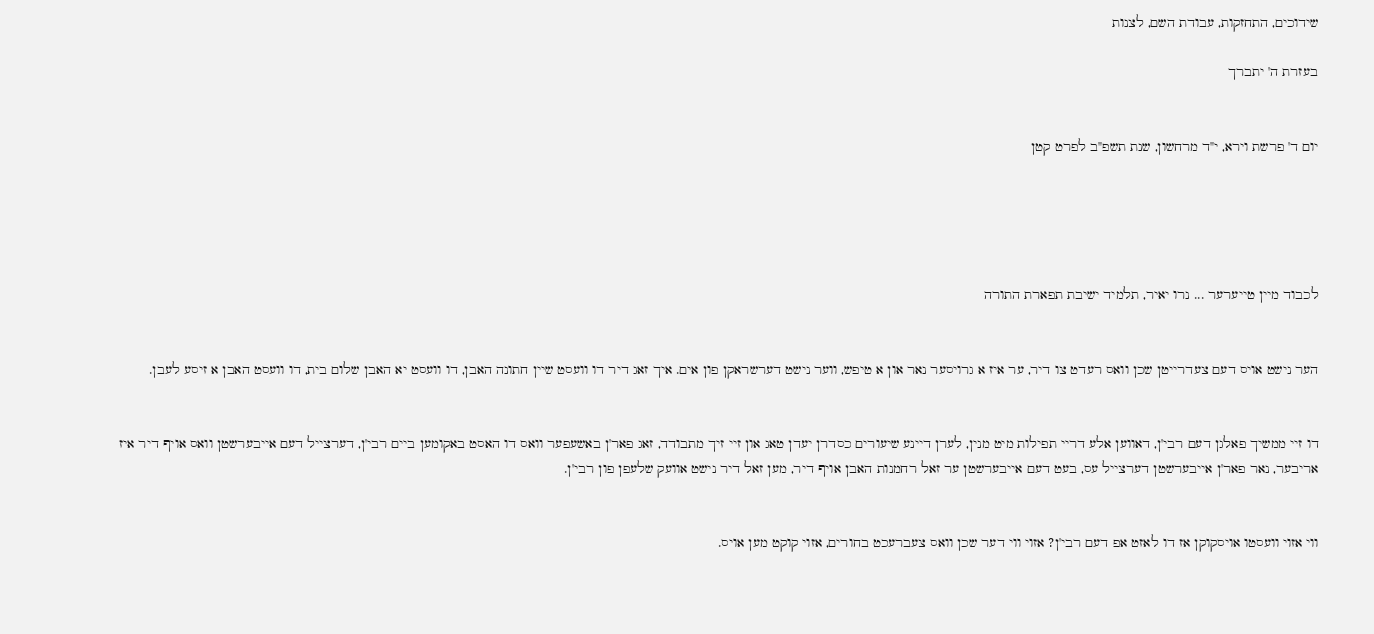שידוכים, התחזקות, עבודת השם, לצנות

בעזרת ה' יתברך


יום ד' פרשת וירא, י"ד מרחשון, שנת תשפ"ב לפרט קטן





לכבוד מיין טייערער ... נרו יאיר, תלמיד ישיבת תפארת התורה


הער נישט אויס דעם צעדרייטן שכן וואס רעדט צו דיר, ער איז א גרויסער נאר און א טיפש, ווער נישט דערשראקן פון אים. איך זאג דיר דו וועסט שיין חתונה האבן, דו וועסט יא האבן שלום בית, דו וועסט האבן א זיסע לעבן.


דו זיי ממשיך פאלגן דעם רבי'ן, דאווען אלע דריי תפילות מיט מנין, לערן דיינע שיעורים כסדרן יעדן טאג און זיי זיך מתבודד, זאג פאר'ן באשעפער וואס דו האסט באקומען ביים רבי'ן, דערצייל דעם אייבערשטן וואס אויף דיר איז אריבער, נאר פאר'ן אייבערשטן דערצייל עס, בעט דעם אייבערשטן ער זאל רחמנות האבן אויף דיר, מען זאל דיר נישט אוועק שלעפן פון רבי'ן.


ווי אזוי וועסטו אויסקוקן אז דו לאזט אפ דעם רבי'ן? אזוי ווי דער שכן וואס צעברעכט בחורים, אזוי קוקט מען אויס.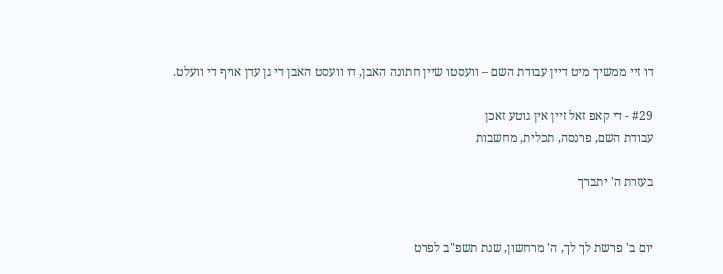דו זיי ממשיך מיט דיין עבודת השם – וועסטו שיין חתונה האבן, דו וועסט האבן די גן עדן אויף די וועלט.

#29 - די קאפ זאל זיין אין גוטע זאכן
עבודת השם, פרנסה, תכלית, מחשבות

בעזרת ה' יתברך


יום ב' פרשת לך לך, ה' מרחשון, שנת תשפ"ב לפרט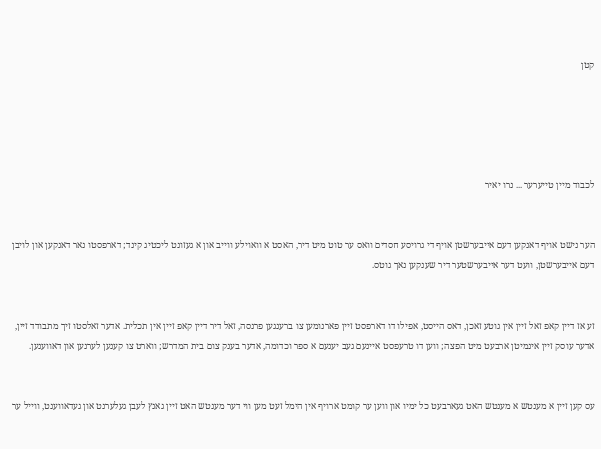קטן





לכבוד מיין טייערער ... נרו יאיר


הער נישט אויף דאנקען דעם אייבערשטן אויף די גרויסע חסדים וואס ער טוט מיט דיר, האסט א וואוילע ווייב און א געזונט ליכטיג קינד; דארפסטו נאר דאנקען און לויבן דעם אייבערשטן, וועט דער אייבערשטער דיר שענקען נאך גוטס.


זע אז דיין קאפ זאל זיין אין גוטע זאכן, דאס הייסט, אפילו דו דארפסט זיין פארנומען צו ברענגען פרנסה, זאל דיר דיין קאפ זיין אין תכלית. אדער זאלסטו זיך מתבודד זיין, אדער עוסק זיין אינמיטן ארבעט מיט הפצה; ווען דו טרעפסט איינעם געב יענעם א ספר וכדומה, אדער בענק צום בית המדרש; ווארט צו קענען לערנען און דאווענען.


עס קען זיין א מענטש א מענטש האט געארבעט כל ימיו און ווען ער קומט ארויף אין הימל זעט מען ווי דער מענטש האט זיין גאנץ לעבן געלערנט און געדאווענט, ווייל ער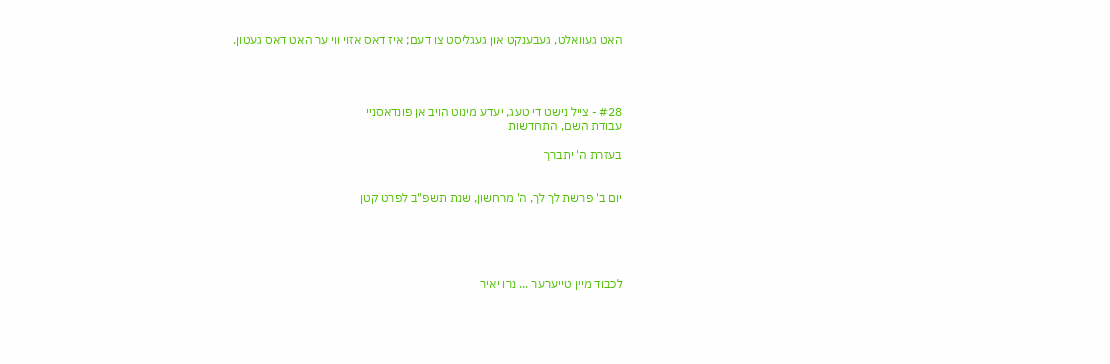האט געוואלט, געבענקט און געגליסט צו דעם; איז דאס אזוי ווי ער האט דאס געטון.




#28 - צייל נישט די טעג, יעדע מינוט הויב אן פונדאסניי
עבודת השם, התחדשות

בעזרת ה' יתברך


יום ב' פרשת לך לך, ה' מרחשון, שנת תשפ"ב לפרט קטן





לכבוד מיין טייערער ... נרו יאיר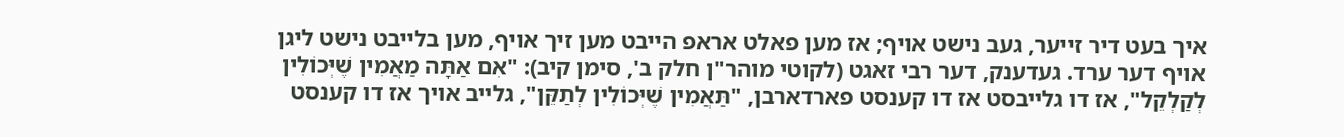איך בעט דיר זייער, געב נישט אויף; אז מען פאלט אראפ הייבט מען זיך אויף, מען בלייבט נישט ליגן אויף דער ערד. געדענק, דער רבי זאגט (לקוטי מוהר"ן חלק ב', סימן קיב): "אִם אַתָּה מַאֲמִין שֶׁיְּכוֹלִין לְקַלְקֵל", אז דו גלייבסט אז דו קענסט פארדארבן, "תַּאֲמִין שֶׁיְּכוֹלִין לְתַקֵּן", גלייב אויך אז דו קענסט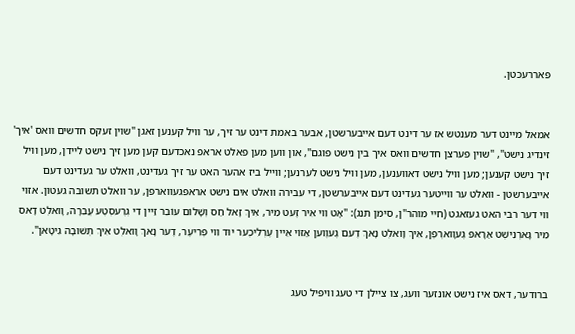פאררעכטן.


אמאל מיינט דער מענטש אז ער דינט דעם אייבערשטן, אבער באמת דינט ער זיך, ער וויל קענען זאגן "שוין זעקס חדשים וואס 'איך' זינדיג נישט", "שוין פערצן חדשים וואס איך בין נישט פוגם", און ווען מען פאלט אראפ נאכדעם קען מען זיך נישט ליידן, מען וויל זיך נישט קענען; מען וויל נישט דאווענען, מען וויל נישט לערנען; ווייל ביז אהער האט ער זיך געדינט, וואלט ער געדינט דעם אייבערשטן - וואלט ער ווייטער געדינט דעם אייבערשטן, די עבירה וואלט אים נישט אראפגעווארפן, ער וואלט תשובה געטון. אזוי ווי דער רבי האט געזאגט (חיי מוהר"ן, סימן תנג): "אָט וִוי אִיר זֶעט מִיר, אִיךְ זָאל חַס וְשָׁלוֹם עוֹבֵר זַיין דִי גְרֶעסְטֶע עֲבֵרָה, וָואלְט דָאס מִיר גָארְנִישְׁט אַרָאפּ גֶעוָוארְפְן, אִיךְ וָואלְט נָאךְ דֶעם גֶעוֶוען אַזוֹי אֵיין עֶרְלִיכֶער יוּד וִוי פְרִיעֶר, דֶער נָאךְ וָואלְט אִיךְ תְּשׁוּבָה גִיטָאן".


ברודער, דאס איז נישט אונזער וועג, צו ציילן די טעג וויפיל טעג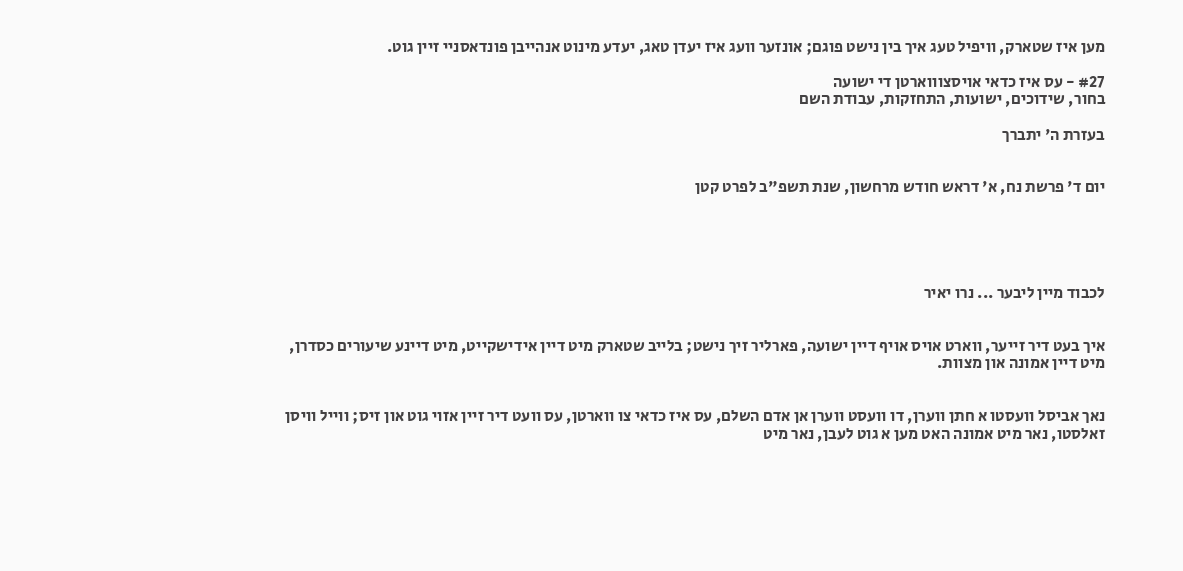מען איז שטארק, וויפיל טעג איך בין נישט פוגם; אונזער וועג איז יעדן טאג, יעדע מינוט אנהייבן פונדאסניי זיין גוט.

#27 - עס איז כדאי אויסצוווארטן די ישועה
בחור, שידוכים, ישועות, התחזקות, עבודת השם

בעזרת ה' יתברך


יום ד' פרשת נח, א' דראש חודש מרחשון, שנת תשפ"ב לפרט קטן





לכבוד מיין ליבער ... נרו יאיר


איך בעט דיר זייער, ווארט אויס אויף דיין ישועה, פארליר זיך נישט; בלייב שטארק מיט דיין אידישקייט, מיט דיינע שיעורים כסדרן, מיט דיין אמונה און מצוות.


נאך אביסל וועסטו א חתן ווערן, דו וועסט ווערן אן אדם השלם, עס איז כדאי צו ווארטן, עס וועט דיר זיין אזוי גוט און זיס; ווייל וויסן זאלסטו, נאר מיט אמונה האט מען א גוט לעבן, נאר מיט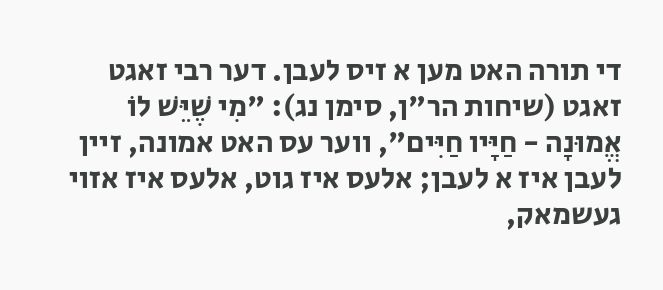די תורה האט מען א זיס לעבן. דער רבי זאגט זאגט (שיחות הר"ן, סימן נג): "מִי שֶׁיֵּשׁ לוֹ אֱמוּנָה - חַיָּיו חַיִּים", ווער עס האט אמונה, זיין לעבן איז א לעבן; אלעס איז גוט, אלעס איז אזוי געשמאק,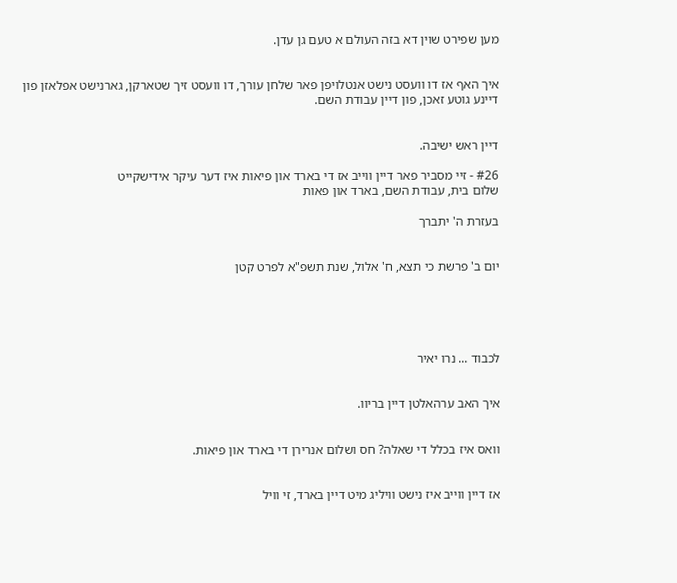מען שפירט שוין דא בזה העולם א טעם גן עדן.


איך האף אז דו וועסט נישט אנטלויפן פאר שלחן עורך, דו וועסט זיך שטארקן, גארנישט אפלאזן פון דיינע גוטע זאכן, פון דיין עבודת השם.


דיין ראש ישיבה.

#26 - זיי מסביר פאר דיין ווייב אז די בארד און פיאות איז דער עיקר אידישקייט
שלום בית, עבודת השם, בארד און פאות

בעזרת ה' יתברך


יום ב' פרשת כי תצא, ח' אלול, שנת תשפ"א לפרט קטן





לכבוד ... נרו יאיר


איך האב ערהאלטן דיין בריוו.


וואס איז בכלל די שאלה? חס ושלום אנרירן די בארד און פיאות.


אז דיין ווייב איז נישט וויליג מיט דיין בארד, זי וויל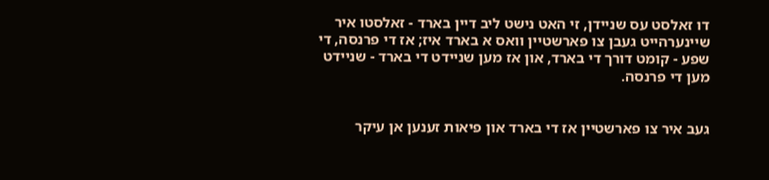דו זאלסט עס שניידן, זי האט נישט ליב דיין בארד - זאלסטו איר שיינערהייט געבן צו פארשטיין וואס א בארד איז; אז די פרנסה, די שפע - קומט דורך די בארד, און אז מען שניידט די בארד - שניידט מען די פרנסה.


געב איר צו פארשטיין אז די בארד און פיאות זענען אן עיקר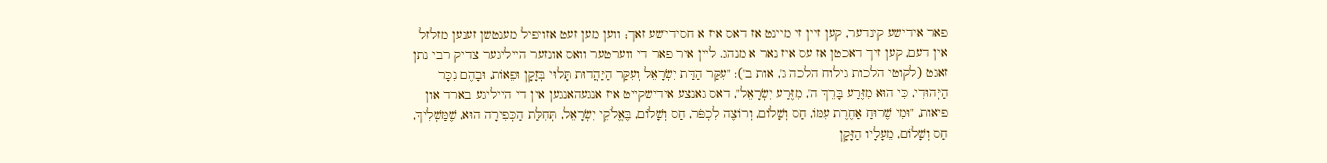פאר אידישע קינדער, קען זיין זי מיינט אז דאס איז א חסידי'שע זאך; ווען מען זעט אזויפיל מענטשן זענען מזלזל אין דעם, קען זיך דאכטן אז עס איז נאר א מנהג. ליין איר פאר די ווערטער וואס אונזער הייליגער צדיק רבי נתן זאגט (לקוטי הלכות גילוח הלכה ג', אות ב'): "עִקַּר הַדַּת יִשְֹרָאֵל וְעִקַּר הַיַּהֲדוּת תָּלוּי בְּזָקָן וּפֵאוֹת, וּבָהֶם נִכָּר הַיְּהוּדִי, כִּי הוּא מִזֶּרַע בָּרֵךְ ה', מִזֶּרַע יִשְֹרָאֵל", דאס גאנצע אידישקייט איז אנגעהאנגען אין די הייליגע בארד און פיאות, "וּמִי שֶׁרוּחַ אַחֶרֶת עִמּוֹ, חַס וְשָׁלוֹם, וְרוֹצֶה לִכְפֹּר, חַס וְשָׁלוֹם, בֶּאֱלֹקֵי יִשְֹרָאֵל, תְּחִלַּת הַכְּפִירָה הוּא, שֶׁמַּשְׁלִיךְ, חַס וְשָׁלוֹם, מֵעָלָיו הַזָּקָן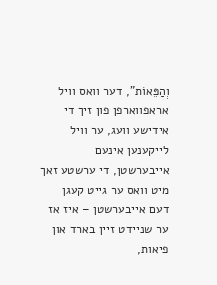וְהַפֵּאוֹת", דער וואס וויל אראפווארפן פון זיך די אידישע וועג, ער וויל לייקענען אינעם אייבערשטן, די ערשטע זאך מיט וואס ער גייט קעגן דעם אייבערשטן – איז אז ער שניידט זיין בארד און פיאות,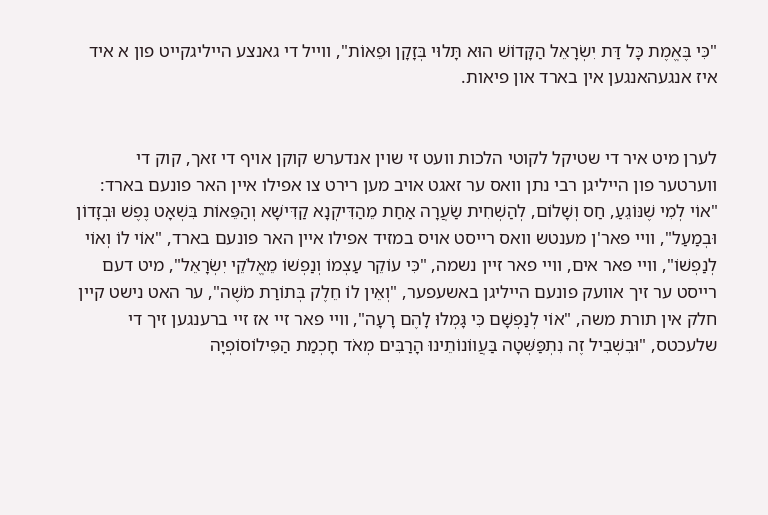"כִּי בֶּאֱמֶת כָּל דַּת יִשְֹרָאֵל הַקָּדוֹשׁ הוּא תָּלוּי בְּזָקָן וּפֵאוֹת", ווייל די גאנצע הייליגקייט פון א איד איז אנגעהאנגען אין בארד און פיאות.


לערן מיט איר די שטיקל לקוטי הלכות וועט זי שוין אנדערש קוקן אויף די זאך, קוק די ווערטער פון הייליגן רבי נתן וואס ער זאגט אויב מען רירט צו אפילו איין האר פונעם בארד: "אוֹי לְמִי שֶׁנּוֹגֵעַ, חַס וְשָׁלוֹם, לְהַשְׁחִית שַֹעֲרָה אַחַת מֵהַדִּיקְנָא קַדִּישָׁא וְהַפֵּאוֹת בִּשְׁאָט נֶפֶשׁ וּבְזָדוֹן וּבְמַעַל", וויי פאר'ן מענטש וואס רייסט אויס במזיד אפילו איין האר פונעם בארד, "אוֹי לוֹ וְאוֹי לְנַפְשׁוֹ", וויי פאר אים, וויי פאר זיין נשמה, "כִּי עוֹקֵר עַצְמוֹ וְנַפְשׁוֹ מֵאֱלֹקֵי יִשְֹרָאֵל", מיט דעם רייסט ער זיך אוועק פונעם הייליגן באשעפער, "וְאֵין לוֹ חֵלֶק בְּתוֹרַת מֹשֶׁה", ער האט נישט קיין חלק אין תורת משה, "אוֹי לְנַפְשָׁם כִּי גָּמְלוּ לָהֶם רָעָה", וויי פאר זיי אז זיי ברענגען זיך די שלעכטס, "וּבִשְׁבִיל זֶה נִתְפַּשְּׁטָה בַּעֲווֹנוֹתֵינוּ הָרַבִּים מְאֹד חָכְמַת הַפִּילוֹסוֹפְיָה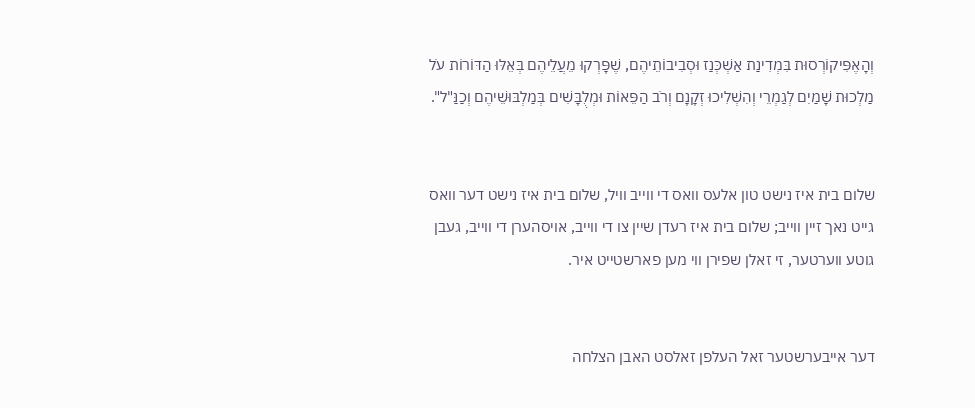וְהָאֶפִּיקוֹרְסוּת בִּמְדִינַת אַשְׁכְּנַז וּסְבִיבוֹתֵיהֶם, שֶׁפָּרְקוּ מֵעֲלֵיהֶם בְּאֵלּוּ הַדּוֹרוֹת עֹל מַלְכוּת שָׁמַיִם לְגַמְרֵי וְהִשְׁלִיכוּ זְקָנָם וְרֹב הַפֵּאוֹת וּמְלֻבָּשִׁים בְּמַלְבּוּשֵׁיהֶם וְכַנַּ"ל".


שלום בית איז נישט טון אלעס וואס די ווייב וויל, שלום בית איז נישט דער וואס גייט נאך זיין ווייב; שלום בית איז רעדן שיין צו די ווייב, אויסהערן די ווייב, געבן גוטע ווערטער, זי זאלן שפירן ווי מען פארשטייט איר.


דער אייבערשטער זאל העלפן זאלסט האבן הצלחה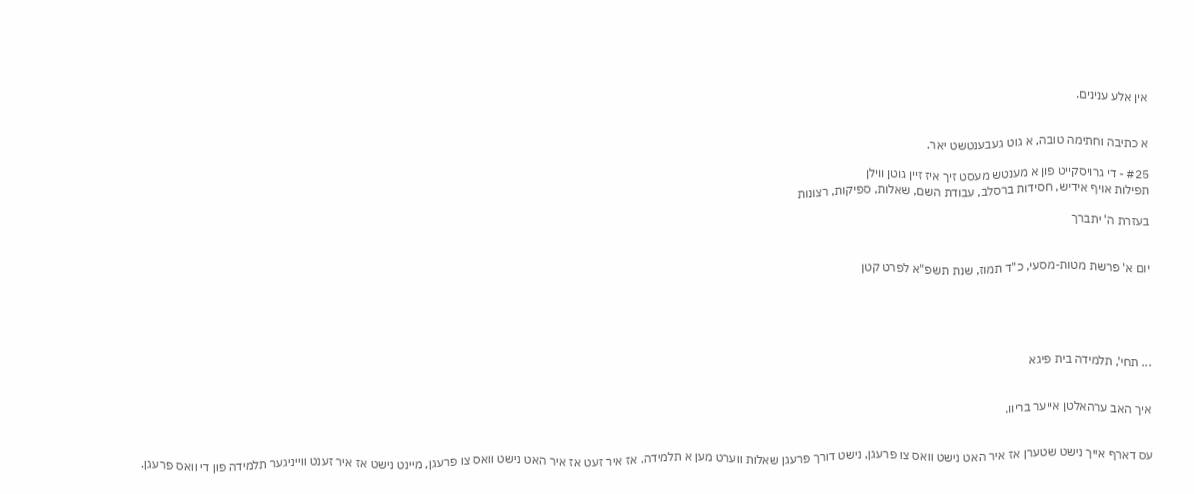אין אלע ענינים.


א כתיבה וחתימה טובה, א גוט געבענטשט יאר.

#25 - די גרויסקייט פון א מענטש מעסט זיך איז זיין גוטן ווילן
תפילות אויף אידיש, חסידות ברסלב, עבודת השם, שאלות, ספיקות, רצונות

בעזרת ה' יתברך


יום א' פרשת מטות-מסעי, כ"ד תמוז, שנת תשפ"א לפרט קטן





... תחי', תלמידה בית פיגא


איך האב ערהאלטן אייער בריוו.


עס דארף אייך נישט שטערן אז איר האט נישט וואס צו פרעגן, נישט דורך פרעגן שאלות ווערט מען א תלמידה. אז איר זעט אז איר האט נישט וואס צו פרעגן, מיינט נישט אז איר זענט ווייניגער תלמידה פון די וואס פרעגן.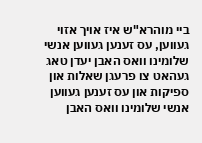ביי מוהרא"ש איז אויך אזוי געווען, עס זענען געווען אנשי שלומינו וואס האבן יעדן טאג געהאט צו פרעגן שאלות און ספיקות און עס זענען געווען אנשי שלומינו וואס האבן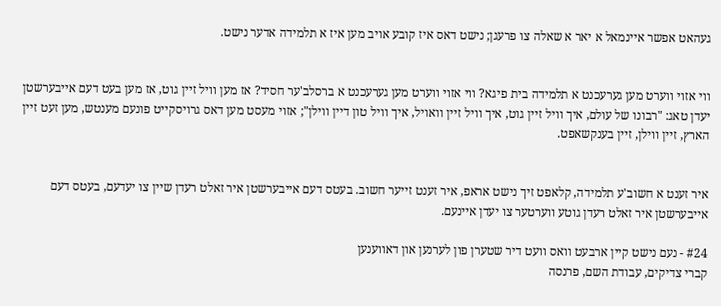געהאט אפשר איינמאל א יאר א שאלה צו פרעגן; נישט דאס איז קובע אויב מען איז א תלמידה אדער נישט.


ווי אזוי ווערט מען גערעכנט א תלמידה בית פיגא? ווי אזוי ווערט מען גערעכנט א ברסלב'ער חסיד? אז מען וויל זיין גוט, אז מען בעט דעם אייבערשטן יעדן טאג: "רבונו של עולם, איך וויל זיין גוט, איך וויל זיין וואויל, איך וויל טון דיין ווילן"; אזוי מעסט מען דאס גרויסקייט פונעם מענטש, מען זעט זיין הארץ, זיין ווילן, זיין בענקשאפט.


איר זענט א חשוב'ע תלמידה, קלאפט זיך נישט אראפ, איר זענט זייער חשוב. בעטס דעם אייבערשטן איר זאלט רעדן שיין צו יעדעם, בעטס דעם אייבערשטן איר זאלט רעדן גוטע ווערטער צו יעדן איינעם.

#24 - נעם נישט קיין ארבעט וואס וועט דיר שטערן פון לערנען און דאווענען
קברי צדיקים, עבודת השם, פרנסה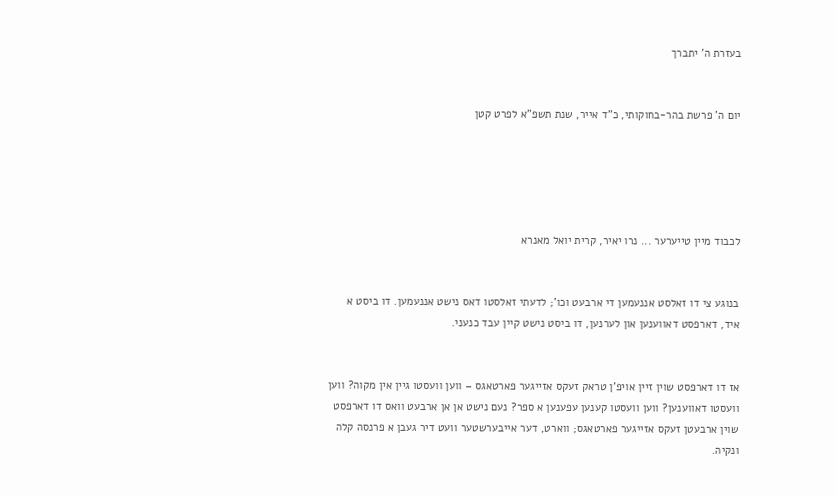בעזרת ה' יתברך


יום ה' פרשת בהר-בחוקותי, כ"ד אייר, שנת תשפ"א לפרט קטן





לכבוד מיין טייערער ... נרו יאיר, קרית יואל מאנרא


בנוגע צי דו זאלסט אננעמען די ארבעט וכו'; לדעתי זאלסטו דאס נישט אננעמען. דו ביסט א איד, דארפסט דאווענען און לערנען, דו ביסט נישט קיין עבד כנעני.


אז דו דארפסט שוין זיין אויפ'ן טראק זעקס אזייגער פארטאגס – ווען וועסטו גיין אין מקוה? ווען וועסטו דאווענען? ווען וועסטו קענען עפענען א ספר? נעם נישט אן אן ארבעט וואס דו דארפסט שוין ארבעטן זעקס אזייגער פארטאגס; ווארט, דער אייבערשטער וועט דיר געבן א פרנסה קלה ונקיה.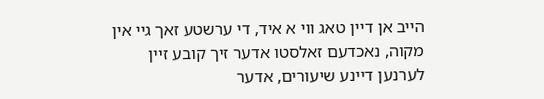הייב אן דיין טאג ווי א איד, די ערשטע זאך גיי אין מקוה, נאכדעם זאלסטו אדער זיך קובע זיין לערנען דיינע שיעורים, אדער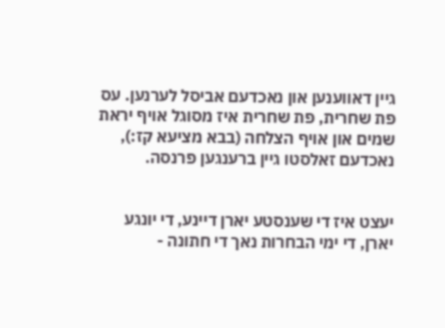גיין דאווענען און נאכדעם אביסל לערנען. עס פת שחרית, פת שחרית איז מסוגל אויף יראת שמים און אויף הצלחה (בבא מציעא קז:), נאכדעם זאלסטו גיין ברענגען פרנסה.


יעצט איז די שענסטע יארן דיינע, די יונגע יארן, די ימי הבחרות נאך די חתונה -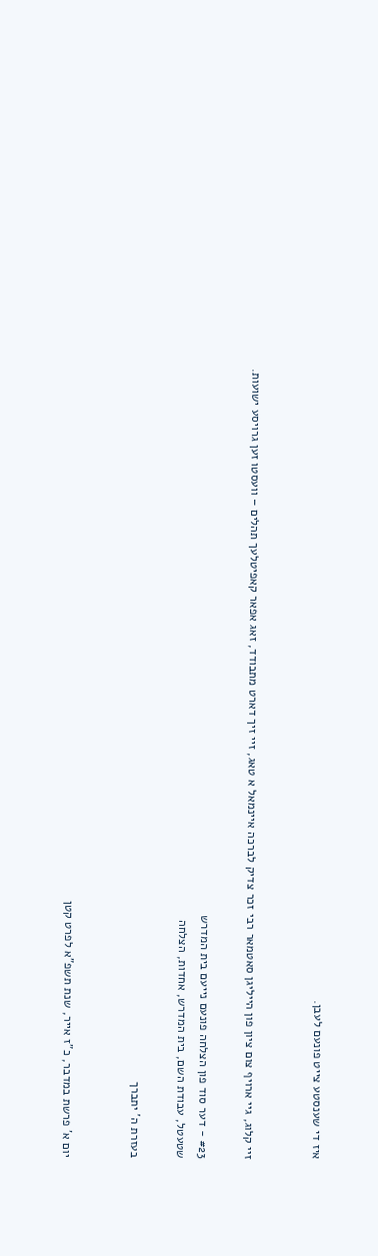איז די שענסטע צייט פונעם לעבן.


זיי קלוג, גיי ארויף צום ציון פון הייליגן סאטמאר רבי זכר צדיק לברכה איינמאל א טאג, זיי זיך דארט מתבודד, זאג אפאר קאפיטלעך תהלים – וועסטו זען גרויסע ישועות.

#23 - דער סוד פון הצלחה פונעם נייעם בית המדרש
שטעטל, עבודת השם, בית המדרש, אחדות, הצלחה

בעזרת ה' יתברך


יום א' פרשת במדבר, כ"ז אייר, שנת תשפ"א לפרט קטן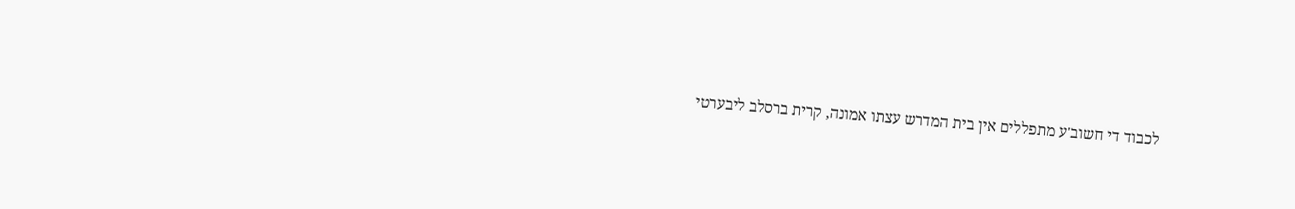לכבוד די חשוב'ע מתפללים אין בית המדרש עצתו אמונה, קרית ברסלב ליבערטי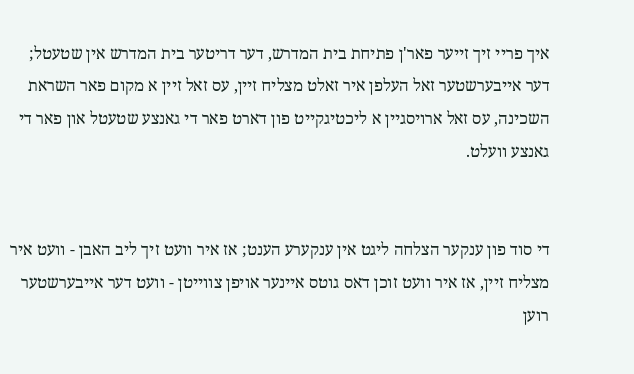איך פריי זיך זייער פאר'ן פתיחת בית המדרש, דער דריטער בית המדרש אין שטעטל; דער אייבערשטער זאל העלפן איר זאלט מצליח זיין, עס זאל זיין א מקום פאר השראת השכינה, עס זאל ארויסגיין א ליכטיגקייט פון דארט פאר די גאנצע שטעטל און פאר די גאנצע וועלט.


די סוד פון ענקער הצלחה ליגט אין ענקערע הענט; אז איר וועט זיך ליב האבן - וועט איר מצליח זיין, אז איר וועט זוכן דאס גוטס איינער אויפן צווייטן - וועט דער אייבערשטער רוען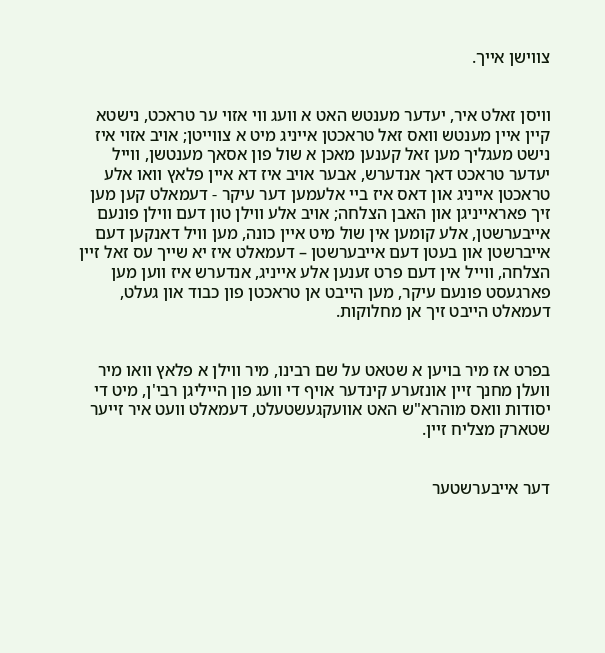צווישן אייך.


וויסן זאלט איר, יעדער מענטש האט א וועג ווי אזוי ער טראכט, נישטא קיין איין מענטש וואס זאל טראכטן אייניג מיט א צווייטן; אויב אזוי איז נישט מעגליך מען זאל קענען מאכן א שול פון אסאך מענטשן, ווייל יעדער טראכט דאך אנדערש, אבער אויב איז דא איין פלאץ וואו אלע טראכטן אייניג און דאס איז ביי אלעמען דער עיקר - דעמאלט קען מען זיך פאראייניגן און האבן הצלחה; אויב אלע ווילן טון דעם ווילן פונעם אייבערשטן, אלע קומען אין שול מיט איין כונה, מען וויל דאנקען דעם אייברשטן און בעטן דעם אייבערשטן – דעמאלט איז יא שייך עס זאל זיין הצלחה, ווייל אין דעם פרט זענען אלע אייניג, אנדערש איז ווען מען פארגעסט פונעם עיקר, מען הייבט אן טראכטן פון כבוד און געלט, דעמאלט הייבט זיך אן מחלוקות.


בפרט אז מיר בויען א שטאט על שם רבינו, מיר ווילן א פלאץ וואו מיר וועלן מחנך זיין אונזערע קינדער אויף די וועג פון הייליגן רבי'ן, מיט די יסודות וואס מוהרא"ש האט אוועקגעשטעלט, דעמאלט וועט איר זייער שטארק מצליח זיין.


דער אייבערשטער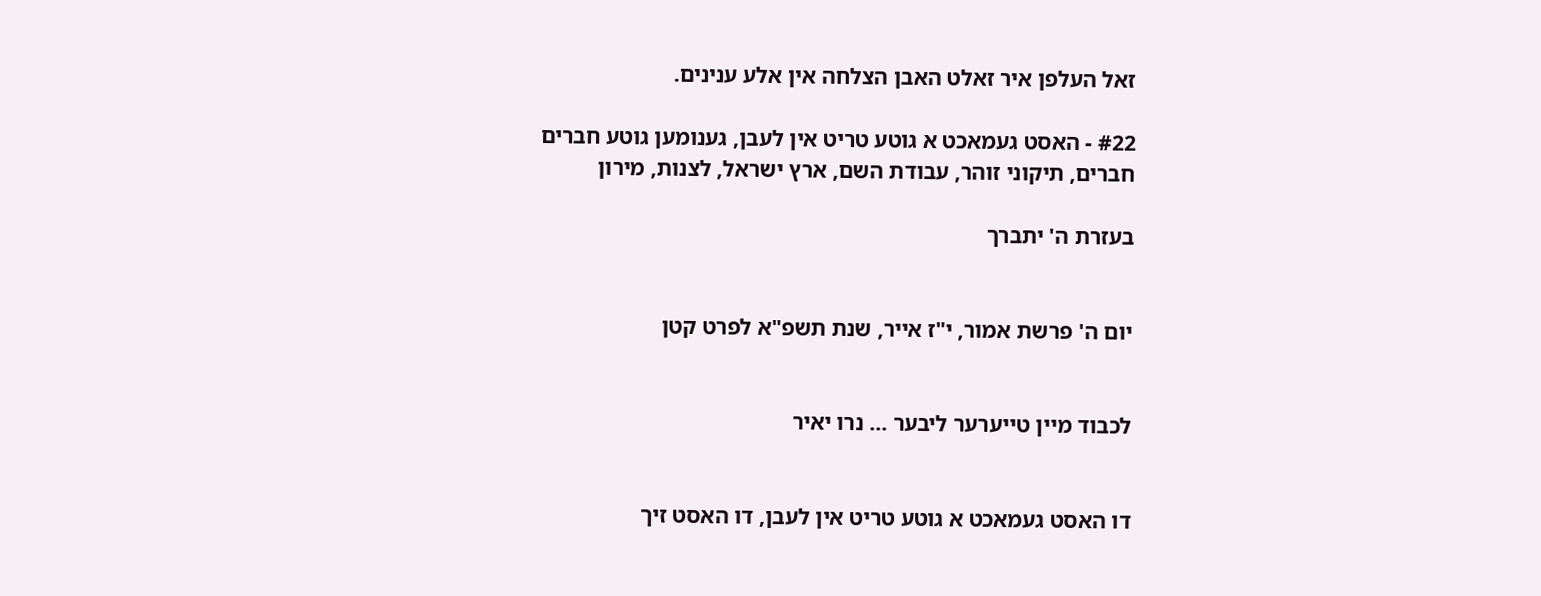זאל העלפן איר זאלט האבן הצלחה אין אלע ענינים.

#22 - האסט געמאכט א גוטע טריט אין לעבן, גענומען גוטע חברים
חברים, תיקוני זוהר, עבודת השם, ארץ ישראל, לצנות, מירון

בעזרת ה' יתברך


יום ה' פרשת אמור, י"ז אייר, שנת תשפ"א לפרט קטן


לכבוד מיין טייערער ליבער ... נרו יאיר


דו האסט געמאכט א גוטע טריט אין לעבן, דו האסט זיך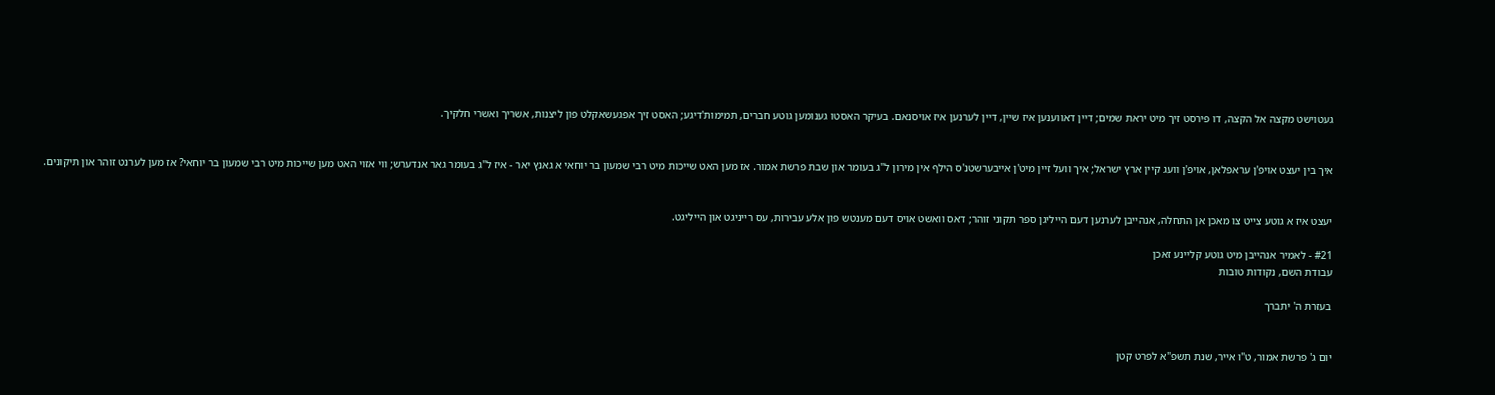געטוישט מקצה אל הקצה, דו פירסט זיך מיט יראת שמים; דיין דאווענען איז שיין, דיין לערנען איז אויסנאם. בעיקר האסטו גענומען גוטע חברים, תמימות'דיגע; האסט זיך אפגעשאקלט פון ליצנות, אשריך ואשרי חלקיך.


איך בין יעצט אויפ'ן עראפלאן, אויפ'ן וועג קיין ארץ ישראל; איך וועל זיין מיט'ן אייבערשטנ'ס הילף אין מירון ל"ג בעומר און שבת פרשת אמור. אז מען האט שייכות מיט רבי שמעון בר יוחאי א גאנץ יאר - איז ל"ג בעומר גאר אנדערש; ווי אזוי האט מען שייכות מיט רבי שמעון בר יוחאי? אז מען לערנט זוהר און תיקונים.


יעצט איז א גוטע צייט צו מאכן אן התחלה, אנהייבן לערנען דעם הייליגן ספר תקוני זוהר; דאס וואשט אויס דעם מענטש פון אלע עבירות, עס רייניגט און הייליגט.

#21 - לאמיר אנהייבן מיט גוטע קליינע זאכן
עבודת השם, נקודות טובות

בעזרת ה' יתברך


יום ג' פרשת אמור, ט"ו אייר, שנת תשפ"א לפרט קטן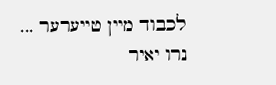לכבוד מיין טייערער ... נרו יאיר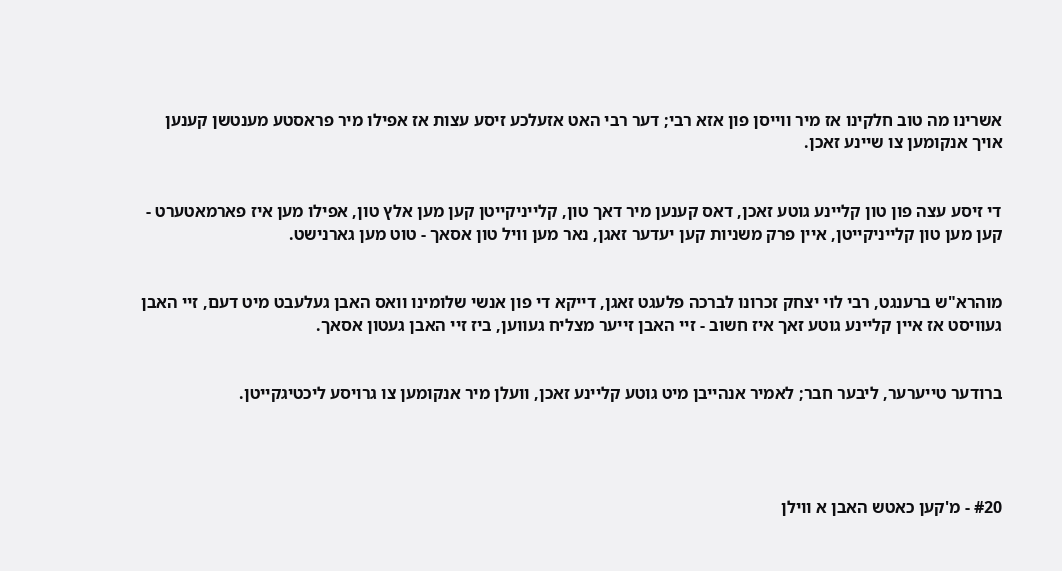אשרינו מה טוב חלקינו אז מיר ווייסן פון אזא רבי; דער רבי האט אזעלכע זיסע עצות אז אפילו מיר פראסטע מענטשן קענען אויך אנקומען צו שיינע זאכן.


די זיסע עצה פון טון קליינע גוטע זאכן, דאס קענען מיר דאך טון, קלייניקייטן קען מען אלץ טון, אפילו מען איז פארמאטערט - קען מען טון קלייניקייטן, איין פרק משניות קען יעדער זאגן, נאר מען וויל טון אסאך - טוט מען גארנישט.


מוהרא"ש ברענגט, רבי לוי יצחק זכרונו לברכה פלעגט זאגן, דייקא די פון אנשי שלומינו וואס האבן געלעבט מיט דעם, זיי האבן געוויסט אז איין קליינע גוטע זאך איז חשוב - זיי האבן זייער מצליח געווען, ביז זיי האבן געטון אסאך.


ברודער טייערער, ליבער חבר; לאמיר אנהייבן מיט גוטע קליינע זאכן, וועלן מיר אנקומען צו גרויסע ליכטיגקייטן.




#20 - מ'קען כאטש האבן א ווילן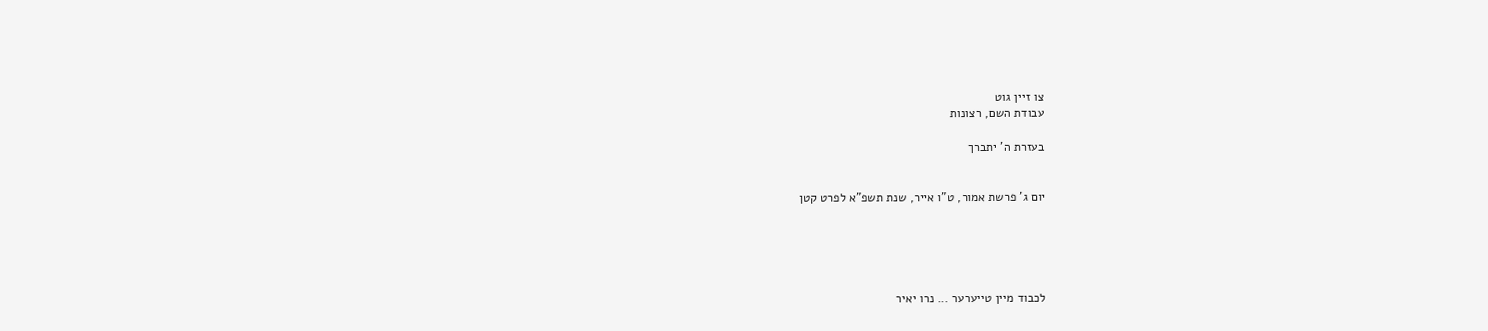צו זיין גוט
עבודת השם, רצונות

בעזרת ה' יתברך


יום ג' פרשת אמור, ט"ו אייר, שנת תשפ"א לפרט קטן





לכבוד מיין טייערער ... נרו יאיר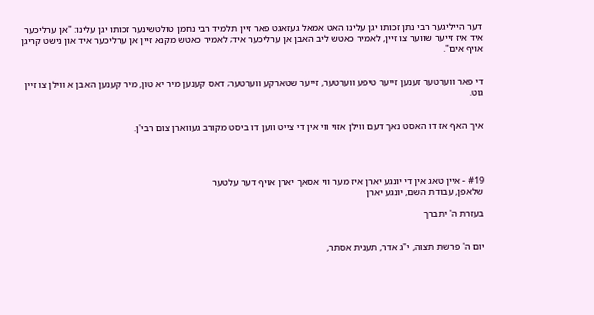דער הייליגער רבי נתן זכותו יגן עלינו האט אמאל געזאגט פאר זיין תלמיד רבי נחמן טולטשינער זכותו יגן עלינו: "אן ערליכער איד איז זייער שווער צו זיין, לאמיר כאטש ליב האבן אן ערליכער איד; לאמיר כאטש מקנא זיין אן ערליכער איד און נישט קריגן אויף אים".


די פאר ווערטער זענען זייער טיפע ווערטער, זייער שטארקע ווערטער; דאס קענען מיר יא טון, מיר קענען האבן א ווילן צו זיין גוט.


איך האף אז דו האסט נאך דעם ווילן אזוי ווי אין די צייט ווען דו ביסט מקורב געווארן צום רבי'ן.




#19 - איין טאג אין די יונגע יארן איז מער ווי אסאך יארן אויף דער עלטער
שלאפן, עבודת השם, יונגע יארן

בעזרת ה' יתברך


יום ה' פרשת תצוה, י"ג אדר, תענית אסתר,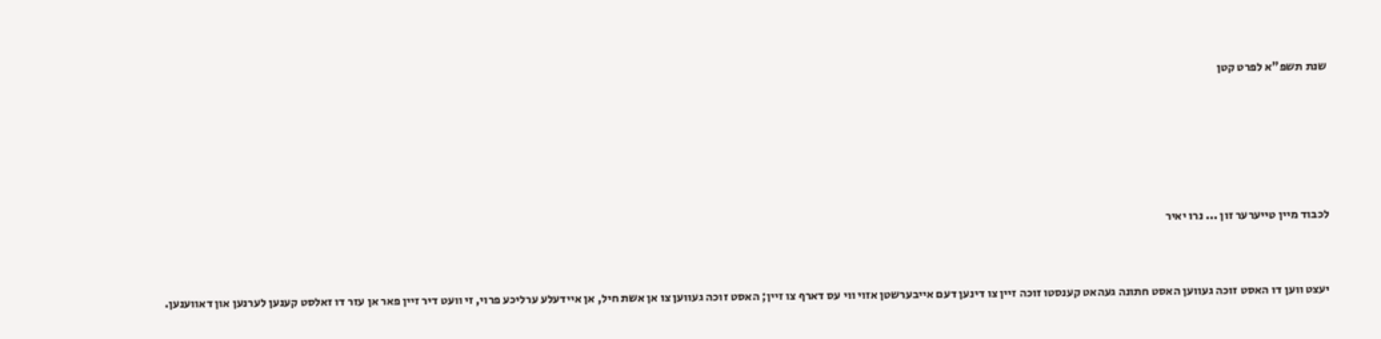שנת תשפ"א לפרט קטן





לכבוד מיין טייערער זון ... נרו יאיר


יעצט ווען דו האסט זוכה געווען האסט חתונה געהאט קענסטו זוכה זיין צו דינען דעם אייבערשטן אזוי ווי עס דארף צו זיין; האסט זוכה געווען צו אן אשת חיל, אן איידעלע ערליכע פרוי, זי וועט דיר זיין פאר אן עזר דו זאלסט קענען לערנען און דאווענען.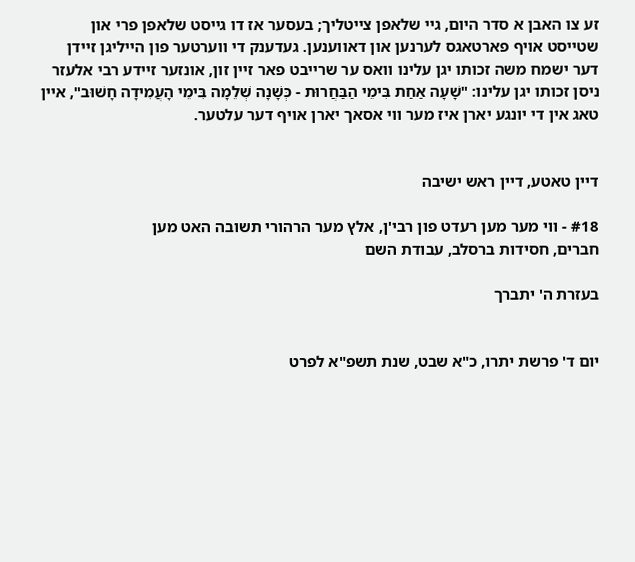זע צו האבן א סדר היום, גיי שלאפן צייטליך; בעסער אז דו גייסט שלאפן פרי און שטייסט אויף פארטאגס לערנען און דאווענען. געדענק די ווערטער פון הייליגן זיידן דער ישמח משה זכותו יגן עלינו וואס ער שרייבט פאר זיין זון, אונזער זיידע רבי אלעזר ניסן זכותו יגן עלינו: "שָׁעָה אַחַת בִּימֵי הַבַּחֲרוּת - כְּשָׁנָה שְׁלֵמָה בִּימֵי הָעֲמִידָה חָשׁוּב", איין טאג אין די יונגע יארן איז מער ווי אסאך יארן אויף דער עלטער.


דיין טאטע, דיין ראש ישיבה

#18 - ווי מער מען רעדט פון רבי'ן, אלץ מער הרהורי תשובה האט מען
חברים, חסידות ברסלב, עבודת השם

בעזרת ה' יתברך


יום ד' פרשת יתרו, כ"א שבט, שנת תשפ"א לפרט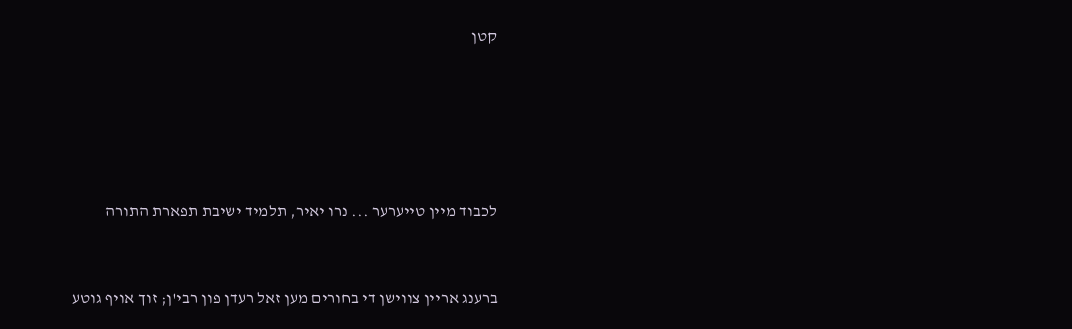קטן





לכבוד מיין טייערער ... נרו יאיר, תלמיד ישיבת תפארת התורה


ברענג אריין צווישן די בחורים מען זאל רעדן פון רבי'ן; זוך אויף גוטע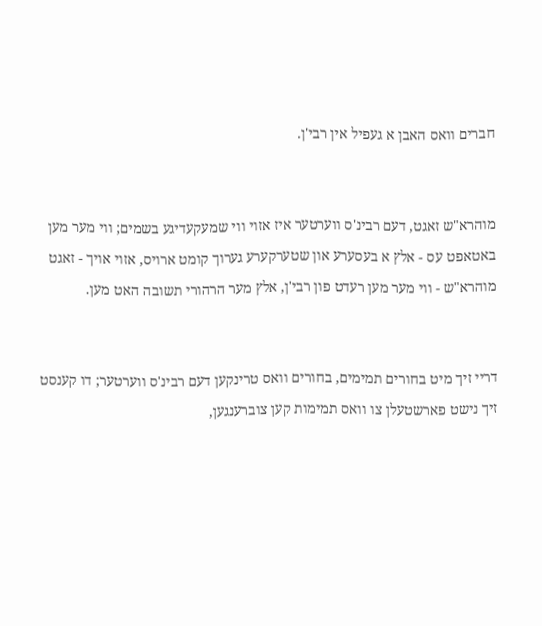חברים וואס האבן א געפיל אין רבי'ן.


מוהרא"ש זאגט, דעם רבינ'ס ווערטער איז אזוי ווי שמעקעדיגע בשמים; ווי מער מען באטאפט עס - אלץ א בעסערע און שטערקערע גערוך קומט ארויס, אזוי אויך - זאגט מוהרא"ש - ווי מער מען רעדט פון רבי'ן, אלץ מער הרהורי תשובה האט מען.


דריי זיך מיט בחורים תמימים, בחורים וואס טרינקען דעם רבינ'ס ווערטער; דו קענסט זיך נישט פארשטעלן צו וואס תמימות קען צוברענגען,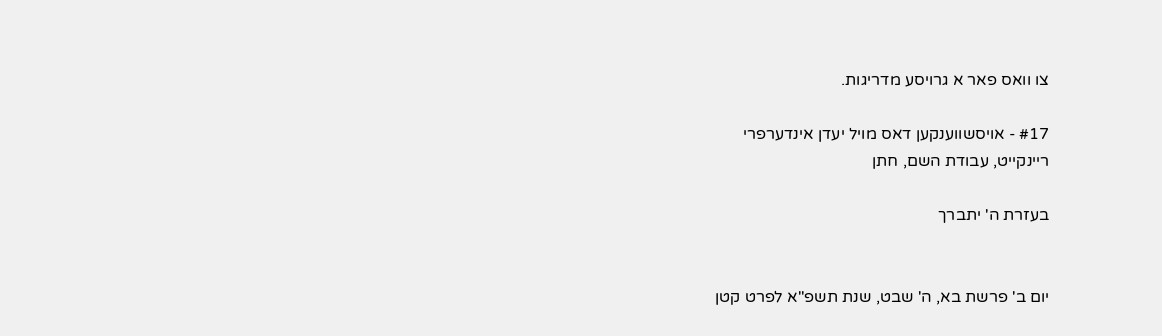צו וואס פאר א גרויסע מדריגות.

#17 - אויסשווענקען דאס מויל יעדן אינדערפרי
ריינקייט, עבודת השם, חתן

בעזרת ה' יתברך


יום ב' פרשת בא, ה' שבט, שנת תשפ"א לפרט קטן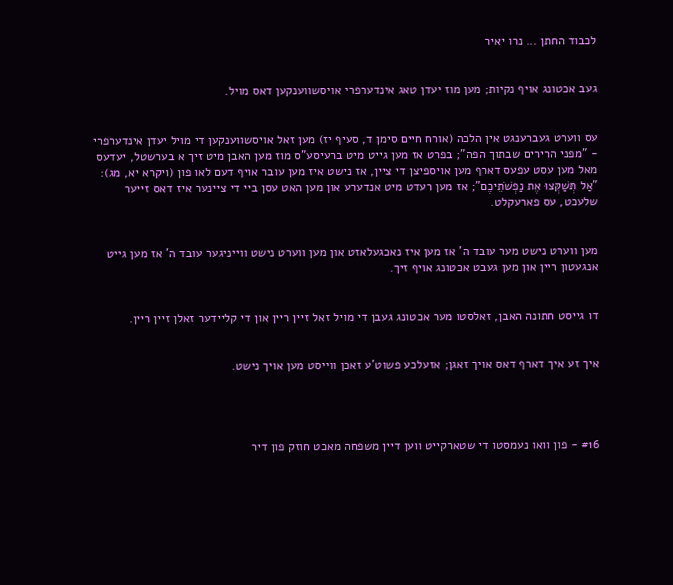לכבוד החתן ... נרו יאיר


געב אכטונג אויף נקיות; מען מוז יעדן טאג אינדערפרי אויסשווענקען דאס מויל.


עס ווערט געברענגט אין הלכה (אורח חיים סימן ד, סעיף יז) מען זאל אויסשווענקען די מויל יעדן אינדערפרי - "מפני הרירים שבתוך הפה"; בפרט אז מען גייט מיט ברעיסע"ס מוז מען האבן מיט זיך א בערשטל, יעדעס מאל מען עסט עפעס דארף מען אויספיצן די ציין, אז נישט איז מען עובר אויף דעם לאו פון (ויקרא יא, מג): "אַל תְּשַׁקְּצוּ אֶת נַפְשֹׁתֵיכֶם"; אז מען רעדט מיט אנדערע און מען האט עסן ביי די ציינער איז דאס זייער שלעכט, עס פארעקלט.


מען ווערט נישט מער עובד ה' אז מען איז נאכגעלאזט און מען ווערט נישט ווייניגער עובד ה' אז מען גייט אנגעטון ריין און מען געבט אכטונג אויף זיך.


דו גייסט חתונה האבן, זאלסטו מער אכטונג געבן די מויל זאל זיין ריין און די קליידער זאלן זיין ריין.


איך זע איך דארף דאס אויך זאגן; אזעלכע פשוט'ע זאכן ווייסט מען אויך נישט.




#16 - פון וואו נעמסטו די שטארקייט ווען דיין משפחה מאכט חוזק פון דיר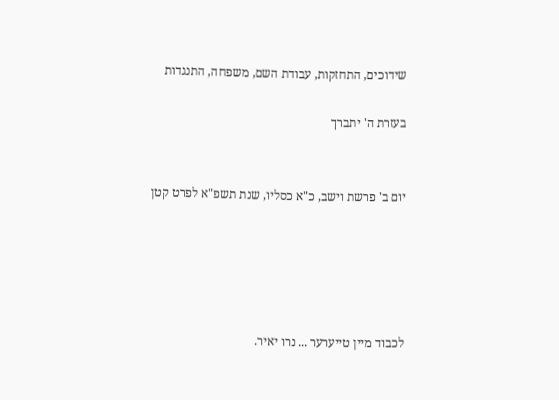שידוכים, התחזקות, עבודת השם, משפחה, התנגדות

בעזרת ה' יתברך


יום ב' פרשת וישב, כ"א כסליו, שנת תשפ"א לפרט קטן





לכבוד מיין טייערער ... נרו יאיר.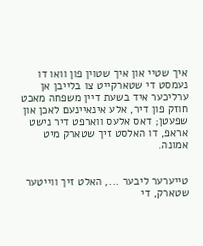איך שטיי און איך שטוין פון וואו דו נעמסט די שטארקייט צו בלייבן אן ערליכער איד בשעת דיין משפחה מאכט חוזק פון דיר, אלע אינאיינעם לאכן און שפעטן; דאס אלעס ווארפט דיר נישט אראפ, דו האלסט זיך שטארק מיט אמונה.


טייערער ליבער ..., האלט זיך ווייטער שטארק, די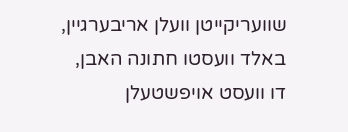שוועריקייטן וועלן אריבערגיין, באלד וועסטו חתונה האבן, דו וועסט אויפשטעלן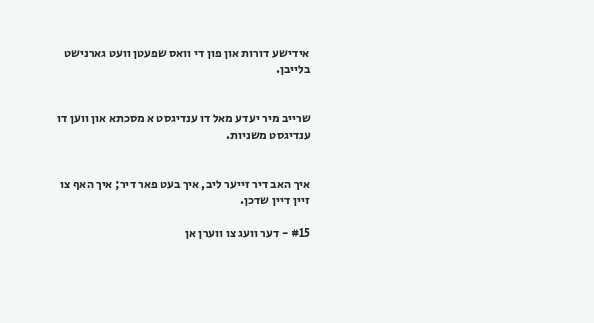אידישע דורות און פון די וואס שפעטן וועט גארנישט בלייבן.


שרייב מיר יעדע מאל דו ענדיגסט א מסכתא און ווען דו ענדיגסט משניות.


איך האב דיר זייער ליב, איך בעט פאר דיר; איך האף צו זיין דיין שדכן.

#15 - דער וועג צו ווערן אן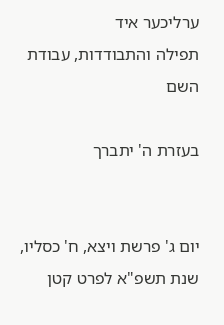ערליכער איד
תפילה והתבודדות, עבודת השם

בעזרת ה' יתברך


יום ג' פרשת ויצא, ח' כסליו, שנת תשפ"א לפרט קטן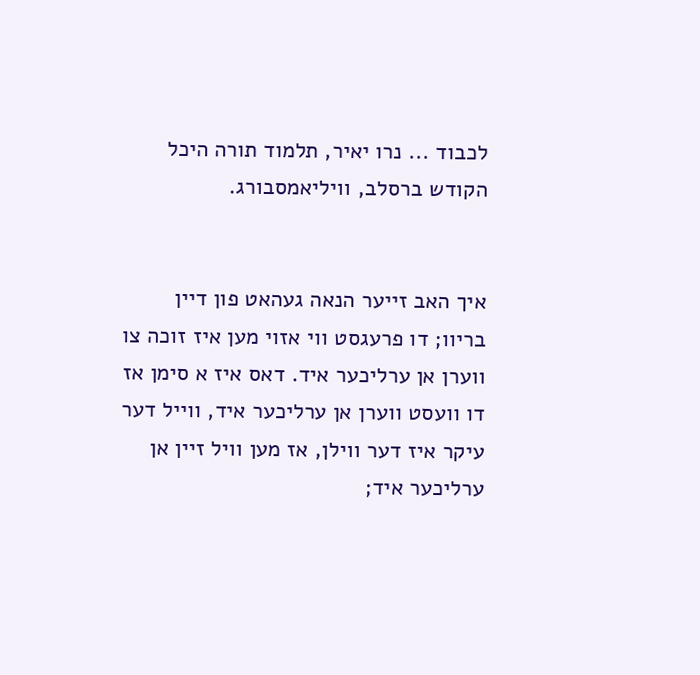לכבוד ... נרו יאיר, תלמוד תורה היכל הקודש ברסלב, וויליאמסבורג.


איך האב זייער הנאה געהאט פון דיין בריוו; דו פרעגסט ווי אזוי מען איז זוכה צו ווערן אן ערליכער איד. דאס איז א סימן אז דו וועסט ווערן אן ערליכער איד, ווייל דער עיקר איז דער ווילן, אז מען וויל זיין אן ערליכער איד;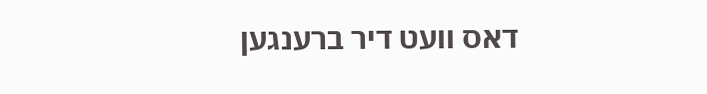דאס וועט דיר ברענגען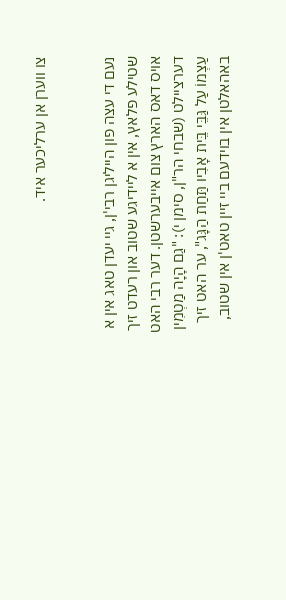צו ווערן אן ערליכער איד.


נעם די עצה פון הייליגן רבי'ן, גיי יעדן טאג אין א שטילע פלאץ, אין א ליידיגע שטוב און רעדט זיך אויס דאס הארץ צום אייבערשטן. דער רבי האט דערציילט (שבחי הר"ן, סימן י): "גַם הָיָה מַטְמִין עַצְמוֹ עַל גַּבֵּי בֵּית אָבִיו תַּחַת הַגָּג", ער האט זיך באהאלטן אין בוידעם ביי זיין טאט'ן אין שטוב,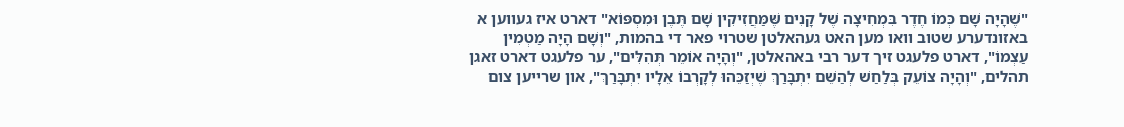"שֶׁהָיָה שָׁם כְּמוֹ חֶדֶר בִּמְחִיצָה שֶׁל קָנִים שֶּׁמַּחֲזִיקִין שָׁם תֶּבֶן וּמִסְפּוֹא" דארט איז געווען א באזונדערע שטוב וואו מען האט געהאלטן שטרוי פאר די בהמות, "וְשָׁם הָיָה מַטְמִין עַצְמוֹ", דארט פלעגט זיך דער רבי באהאלטן, "וְהָיָה אוֹמֵר תְּהִלִּים", ער פלעגט דארט זאגן תהלים, "וְהָיָה צוֹעֵק בְּלַחַשׁ לְהַשֵׁם יִתְבָּרַךְ שֶׁיְזַכֵּהוּ לְקָרְבוֹ אֵלָיו יִתְבָּרַךְ", און שרייען צום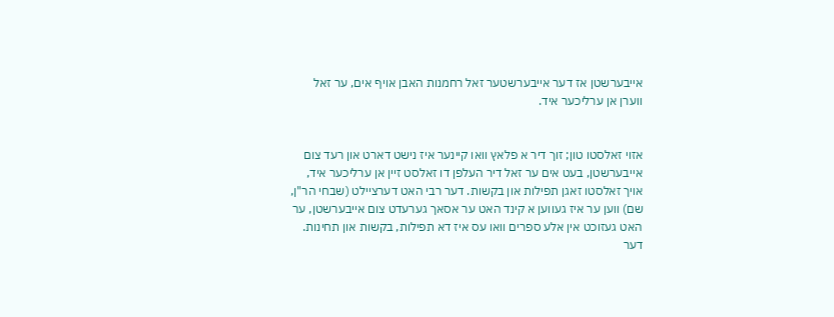אייבערשטן אז דער אייבערשטער זאל רחמנות האבן אויף אים, ער זאל ווערן אן ערליכער איד.


אזוי זאלסטו טון; זוך דיר א פלאץ וואו קיינער איז נישט דארט און רעד צום אייבערשטן, בעט אים ער זאל דיר העלפן דו זאלסט זיין אן ערליכער איד, אויך זאלסטו זאגן תפילות און בקשות. דער רבי האט דערציילט (שבחי הר"ן, שם) ווען ער איז געווען א קינד האט ער אסאך גערעדט צום אייבערשטן, ער האט געזוכט אין אלע ספרים וואו עס איז דא תפילות, בקשות און תחינות. דער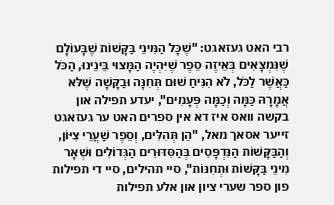רבי האט געזאגט: "שֶׁכָּל הַמִּינֵי בַּקָּשׁוֹת שֶׁבָּעוֹלָם שֶׁנִּמְצָאִים בְּאֵיזֶה סֵפֶר שֶׁיִּהְיֶה הַמָּצוּי בֵּינֵינוּ, הַכֹּל כַּאֲשֶׁר לַכֹּל, לֹא הִנִּיחַ שׁוּם תְּחִנָּה וּבַקָּשָׁה שֶׁלּא אֲמָרָהּ כַּמָּה וְכַמָּה פְּעָמִים", יעדע תפילה און בקשה וואס איז דא אין ספרים האט ער געזאגט זייער אסאך מאל, "הֵן תְּהִלִּים, וְסֵפֶר שַׁעֲרֵי צִיּוֹן, וְהַבַּקָּשׁוֹת הַנִּדְפָּסִים בְּהַסִּדּוּרִים הַגְּדוֹלִים וּשְׁאָר מִינֵי בַּקָּשׁוֹת וּתְחִנּוֹת", סיי תהילים, סיי די תפילות פון ספר שערי ציון און אלע תפילות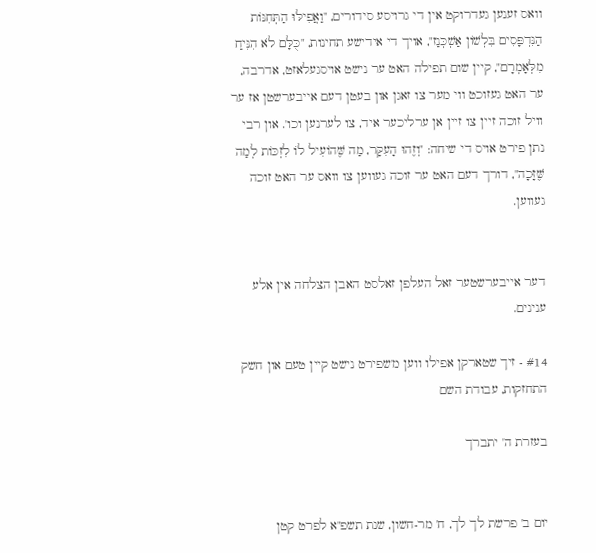וואס זענען געדרוקט אין די גרויסע סידורים, "וַאֲפִילּוּ הַתְּחִנּוֹת הַנִּדְפָּסִים בִּלְשׁוֹן אַשְׁכְּנַז", אויך די אידישע תחינות, "כֻּלָּם לֹא הִנִּיחַ מִלְּאָמְרָם", קיין שום תפילה האט ער נישט אויסגעלאזט, אדרבה, ער האט געזוכט ווי מער צו זאגן און בעטן דעם אייבערשטן אז ער וויל זוכה זיין צו זיין אן ערליכער איד, צו לערנען וכו'. און רבי נתן פירט אויס די שיחה: "וְזֶהוּ הָעִקָּר, מַה שֶּׁהוֹעִיל לוֹ לִזְכּוֹת לְמַה שֶּׁזָּכָה", דורך דעם האט ער זוכה געווען צו וואס ער האט זוכה געווען.


דער אייבערשטער זאל העלפן זאלסט האבן הצלחה אין אלע ענינים.

#14 - זיך שטארקן אפילו ווען מ'שפירט נישט קיין טעם און חשק
התחזקות, עבודת השם

בעזרת ה' יתברך


יום ב' פרשת לך לך, ח' מר-חשון, שנת תשפ"א לפרט קטן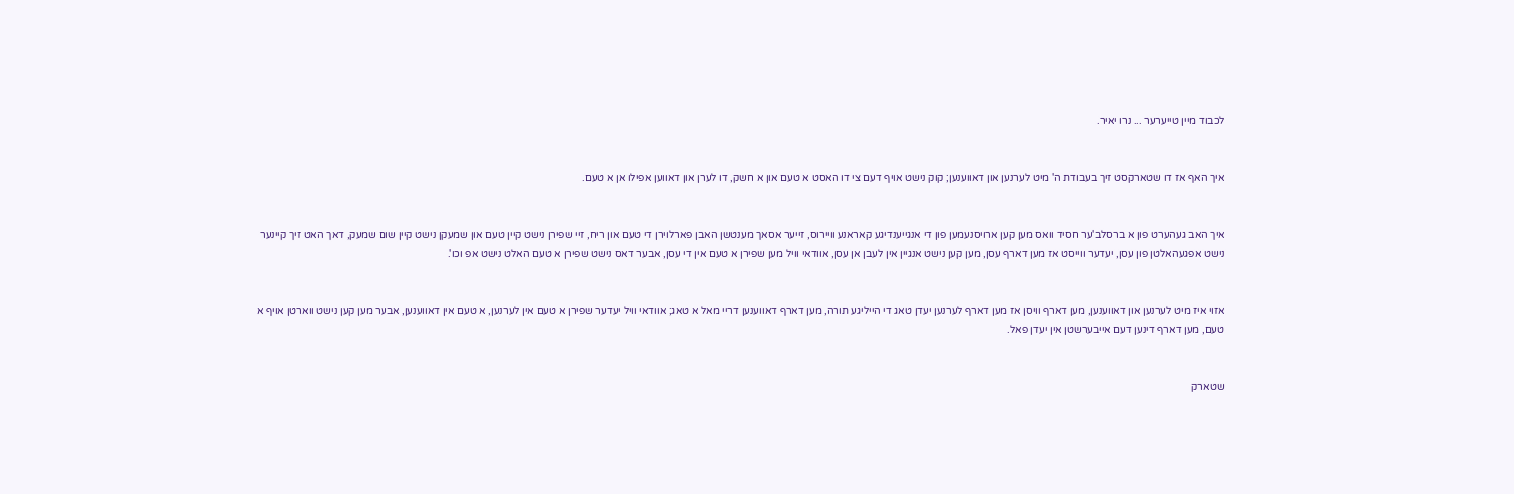לכבוד מיין טייערער ... נרו יאיר.


איך האף אז דו שטארקסט זיך בעבודת ה' מיט לערנען און דאווענען; קוק נישט אויף דעם צי דו האסט א טעם און א חשק, דו לערן און דאווען אפילו אן א טעם.


איך האב געהערט פון א ברסלב'ער חסיד וואס מען קען ארויסנעמען פון די אנגייענדיגע קאראנע וויירוס, זייער אסאך מענטשן האבן פארלוירן די טעם און ריח, זיי שפירן נישט קיין טעם און שמעקן נישט קיין שום שמעק, דאך האט זיך קיינער נישט אפגעהאלטן פון עסן, יעדער ווייסט אז מען דארף עסן, מען קען נישט אנגיין אין לעבן אן עסן, אוודאי וויל מען שפירן א טעם אין די עסן, אבער דאס נישט שפירן א טעם האלט נישט אפ וכו'.


אזוי איז מיט לערנען און דאווענען, מען דארף וויסן אז מען דארף לערנען יעדן טאג די הייליגע תורה, מען דארף דאווענען דריי מאל א טאג; אוודאי וויל יעדער שפירן א טעם אין לערנען, א טעם אין דאווענען, אבער מען קען נישט ווארטן אויף א טעם, מען דארף דינען דעם אייבערשטן אין יעדן פאל.


שטארק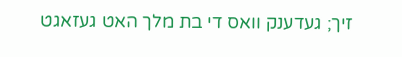זיך; געדענק וואס די בת מלך האט געזאגט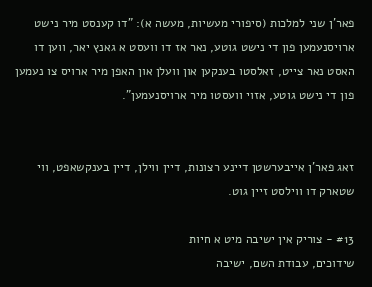פאר'ן שני למלכות (סיפורי מעשיות, מעשה א): "דו קענסט מיר נישט ארויסנעמען פון די נישט גוטע, נאר אז דו וועסט א גאנץ יאר, ווען דו האסט נאר צייט, זאלסטו בענקען און וועלן און האפן מיר ארויס צו נעמען פון די נישט גוטע, אזוי וועסטו מיר ארויסנעמען".


זאג פאר'ן אייבערשטן דיינע רצונות, דיין ווילן, דיין בענקשאפט, ווי שטארק דו ווילסט זיין גוט.

#13 - צוריק אין ישיבה מיט א חיות
שידוכים, עבודת השם, ישיבה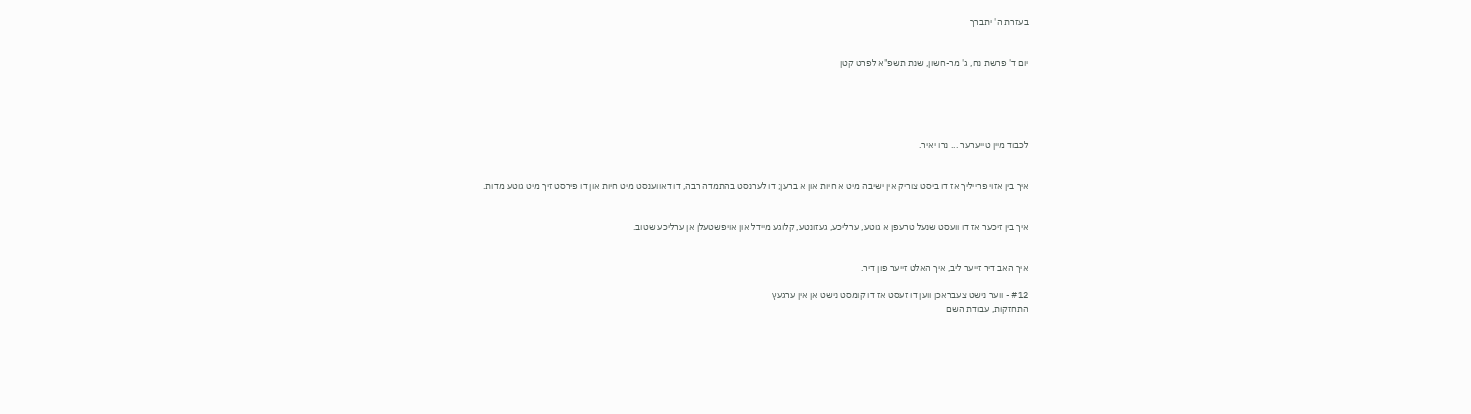בעזרת ה' יתברך


יום ד' פרשת נח, ג' מר-חשון, שנת תשפ"א לפרט קטן





לכבוד מיין טייערער ... נרו יאיר.


איך בין אזוי פרייליך אז דו ביסט צוריק אין ישיבה מיט א חיות און א ברען; דו לערנסט בהתמדה רבה, דו דאווענסט מיט חיות און דו פירסט זיך מיט גוטע מדות.


איך בין זיכער אז דו וועסט שנעל טרעפן א גוטע, ערליכע, געזונטע, קלוגע מיידל און אויפשטעלן אן ערליכע שטוב.


איך האב דיר זייער ליב, איך האלט זייער פון דיר.

#12 - ווער נישט צעבראכן ווען דו זעסט אז דו קומסט נישט אן אין ערגעץ
התחזקות, עבודת השם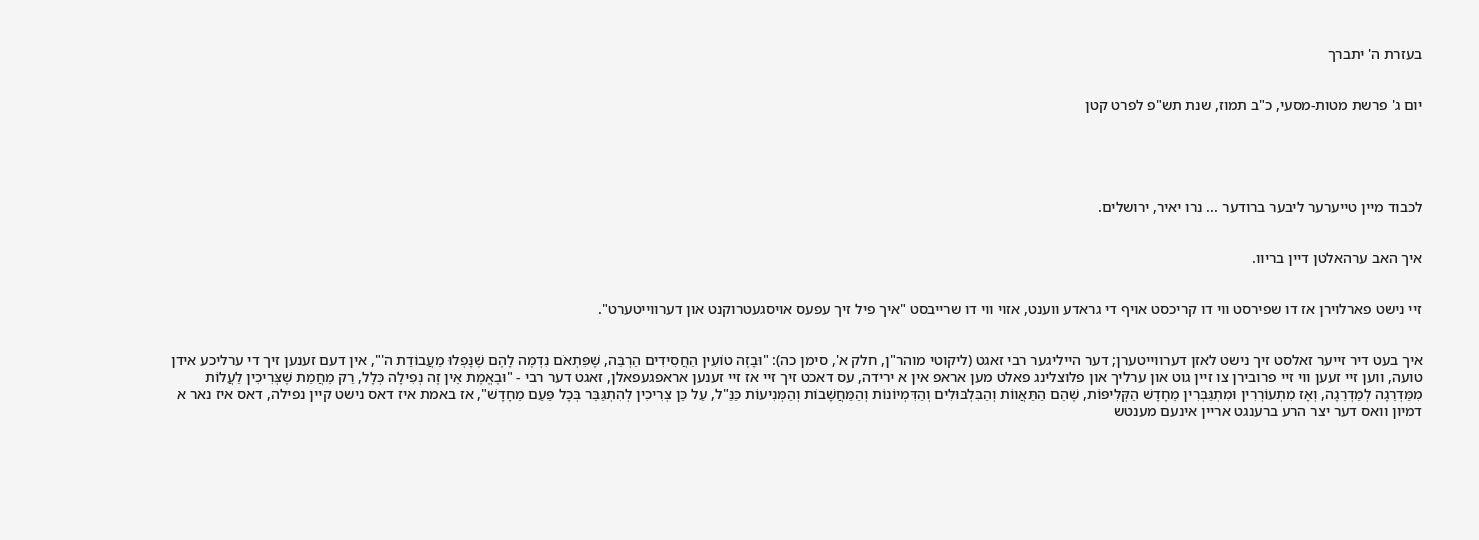בעזרת ה' יתברך


יום ג' פרשת מטות-מסעי, כ"ב תמוז, שנת תש"פ לפרט קטן





לכבוד מיין טייערער ליבער ברודער ... נרו יאיר, ירושלים.


איך האב ערהאלטן דיין בריוו.


זיי נישט פארלוירן אז דו שפירסט ווי דו קריכסט אויף די גראדע ווענט, אזוי ווי דו שרייבסט "איך פיל זיך עפעס אויסגעטרוקנט און דערווייטערט".


איך בעט דיר זייער זאלסט זיך נישט לאזן דערווייטערן; דער הייליגער רבי זאגט (ליקוטי מוהר"ן, חלק א', סימן כה): "וּבָזֶה טוֹעִין הַחֲסִידִים הַרְבֵּה, שֶׁפִּתְאֹם נִדְמֶה לָהֶם שֶׁנָּפְלוּ מֵעֲבוֹדַת ה'", אין דעם זענען זיך די ערליכע אידן טועה, ווען זיי זעען ווי זיי פרובירן צו זיין גוט און ערליך און פלוצלינג פאלט מען אראפ אין א ירידה, עס דאכט זיך זיי אז זיי זענען אראפגעפאלן, זאגט דער רבי - "וּבֶאֱמֶת אֵין זֶה נְפִילָה כְּלָל, רַק מֵחֲמַת שֶׁצְּרִיכִין לַעֲלוֹת מִמַּדְרֵגָה לְמַדְרֵגָה, וְאָז מִתְעוֹרְרִין וּמִתְגַּבְּרִין מֵחָדָשׁ הַקְּלִיפּוֹת, שֶׁהֵם הַתַּאֲווֹת וְהַבִּלְבּוּלִים וְהַדִּמְיוֹנוֹת וְהַמַּחֲשָׁבוֹת וְהַמְּנִיעוֹת כַּנַּ"ל, עַל כֵּן צְרִיכִין לְהִתְגַּבֵּר בְּכָל פַּעַם מֵחָדָשׁ", אז באמת איז דאס נישט קיין נפילה, דאס איז נאר א דמיון וואס דער יצר הרע ברענגט אריין אינעם מענטש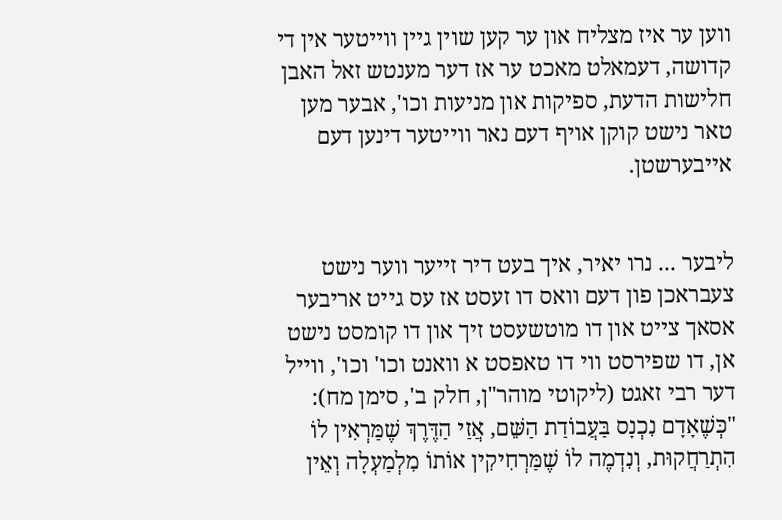ווען ער איז מצליח און ער קען שוין גיין ווייטער אין די קדושה, דעמאלט מאכט ער אז דער מענטש זאל האבן חלישות הדעת, ספיקות און מניעות וכו', אבער מען טאר נישט קוקן אויף דעם נאר ווייטער דינען דעם אייבערשטן.


ליבער ... נרו יאיר, איך בעט דיר זייער ווער נישט צעבראכן פון דעם וואס דו זעסט אז עס גייט אריבער אסאך צייט און דו מוטשעסט זיך און דו קומסט נישט אן, דו שפירסט ווי דו טאפסט א וואנט וכו' וכו', ווייל דער רבי זאגט (ליקוטי מוהר"ן, חלק ב', סימן מח): "כְּשֶׁאָדָם נִכְנָס בַּעֲבוֹדַת הַשֵּׁם, אֲזַי הַדֶּרֶךְ שֶׁמַּרְאִין לוֹ הִתְרַחֲקוּת, וְנִדְמֶה לוֹ שֶׁמַּרְחִיקִין אוֹתוֹ מִלְמַעְלָה וְאֵין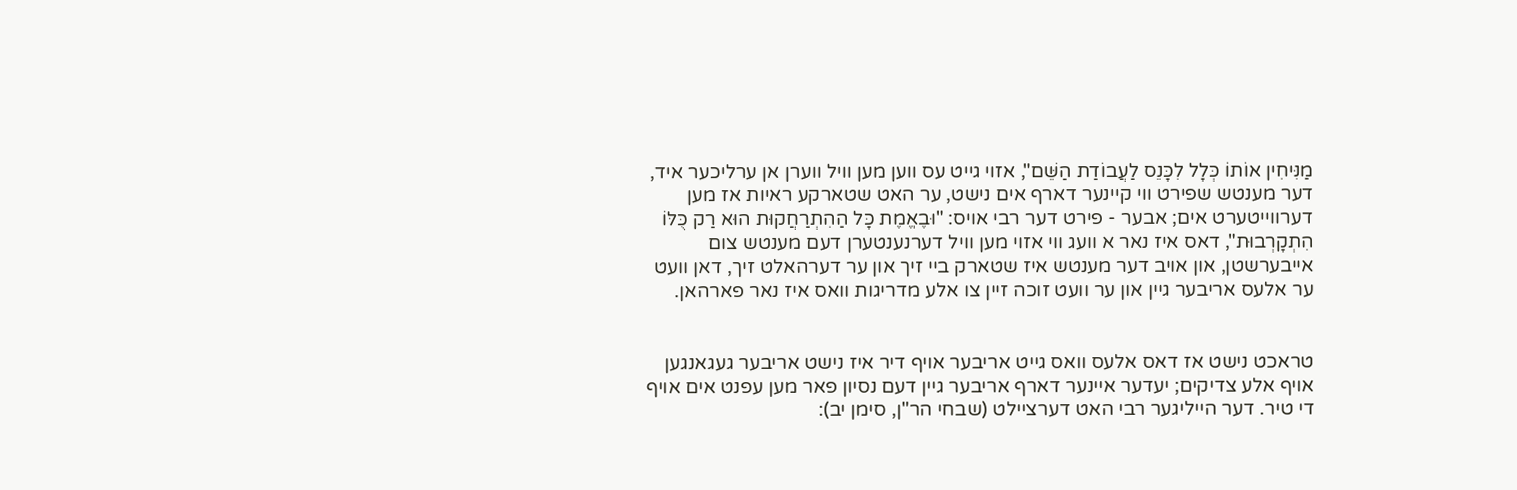מַנִּיחִין אוֹתוֹ כְּלָל לִכָּנֵס לַעֲבוֹדַת הַשֵּׁם", אזוי גייט עס ווען מען וויל ווערן אן ערליכער איד, דער מענטש שפירט ווי קיינער דארף אים נישט, ער האט שטארקע ראיות אז מען דערווייטערט אים; אבער - פירט דער רבי אויס: "וּבֶאֱמֶת כָּל הַהִתְרַחֲקוּת הוּא רַק כֻּלּוֹ הִתְקָרְבוּת", דאס איז נאר א וועג ווי אזוי מען וויל דערנענטערן דעם מענטש צום אייבערשטן, און אויב דער מענטש איז שטארק ביי זיך און ער דערהאלט זיך, דאן וועט ער אלעס אריבער גיין און ער וועט זוכה זיין צו אלע מדריגות וואס איז נאר פארהאן.


טראכט נישט אז דאס אלעס וואס גייט אריבער אויף דיר איז נישט אריבער געגאנגען אויף אלע צדיקים; יעדער איינער דארף אריבער גיין דעם נסיון פאר מען עפנט אים אויף די טיר. דער הייליגער רבי האט דערציילט (שבחי הר"ן, סימן יב):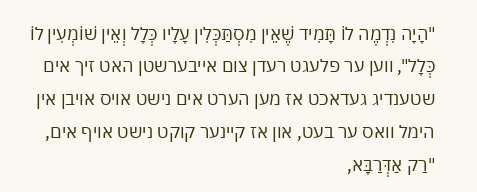"הָיָה נִדְמֶה לוֹ תָּמִיד שֶׁאֵין מִסְתַּכְּלִין עָלָיו כְּלָל וְאֵין שׁוֹמְעִין לוֹ כְּלָל", ווען ער פלעגט רעדן צום אייבערשטן האט זיך אים שטענדיג געדאכט אז מען הערט אים נישט אויס אויבן אין הימל וואס ער בעט, און אז קיינער קוקט נישט אויף אים, "רַק אַדְּרַבָּא,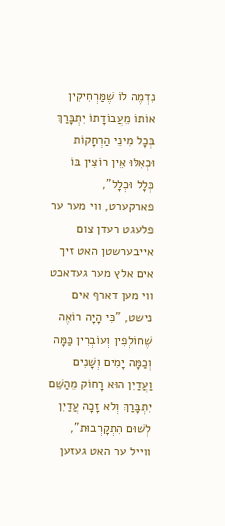נִדְמֶה לוֹ שֶׁמַּרְחִיקִין אוֹתוֹ מֵעֲבוֹדָתוֹ יִתְבָּרַךְ בְּכָל מִינֵי הַרְחָקוֹת וּכְאִלּוּ אֵין רוֹצִין בּוֹ כְּלָל וּכְלָל", פארקערט, ווי מער ער פלעגט רעדן צום אייבערשטן האט זיך אים אלץ מער געדאכט ווי מען דארף אים נישט, "כִּי הָיָה רוֹאֶה שֶׁחוֹלְפִין וְעוֹבְרִין כַּמָּה וְכַמָּה יָמִים וְשָׁנִים וַעֲדַיִן הוּא רָחוֹק מֵהַשֵּׁם יִתְבָּרַךְ וְלא זָכָה עֲדַיִן לְשׁוּם הִתְקָרְבוּת", ווייל ער האט געזען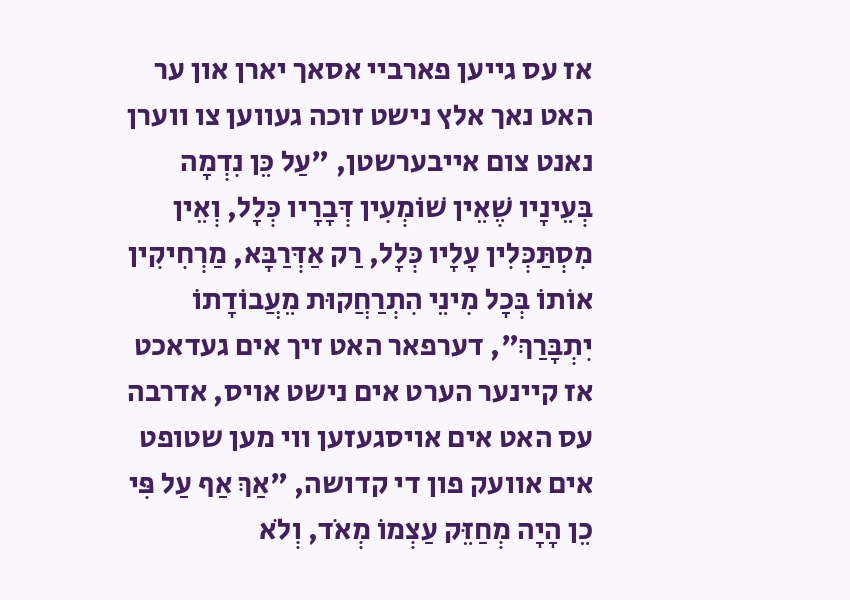אז עס גייען פארביי אסאך יארן און ער האט נאך אלץ נישט זוכה געווען צו ווערן נאנט צום אייבערשטן, "עַל כֵּן נִדְמָה בְּעֵינָיו שֶׁאֵין שׁוֹמְעִין דְּבָרָיו כְּלָל, וְאֵין מִסְתַּכְּלִין עָלָיו כְּלָל, רַק אַדְּרַבָּא, מַרְחִיקִין אוֹתוֹ בְּכָל מִינֵי הִתְרַחֲקוּת מֵעֲבוֹדָתוֹ יִתְבָּרַךְ", דערפאר האט זיך אים געדאכט אז קיינער הערט אים נישט אויס, אדרבה עס האט אים אויסגעזען ווי מען שטופט אים אוועק פון די קדושה, "אַךְ אַף עַל פִּי כֵן הָיָה מְחַזֵּק עַצְמוֹ מְאֹד, וְלֹא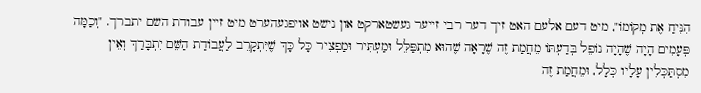הִנִּיחַ אֶת מְקוֹמוֹ", מיט דעם אלעם האט זיך דער רבי זייער געשטארקט און נישט אויפגעהערט מיט זיין עבודת השם יתברך. "וְכַמָּה פְּעָמִים הָיָה שֶׁהָיָה נוֹפֵל בְּדַעְתּוֹ מֵחֲמַת זֶה שֶׁרָאָה שֶׁהוּא מִתְפַּלֵּל וּמַעְתִּיר וּמַפְצִיר כָּל כָּךְ שֶׁיִּתְקָרֵב לַעֲבוֹדַת הַשֵּׁם יִתְבָּרַךְ וְאֵין מִסְתַּכְּלִין עָלָיו כְּלָל, וּמֵחֲמַת זֶה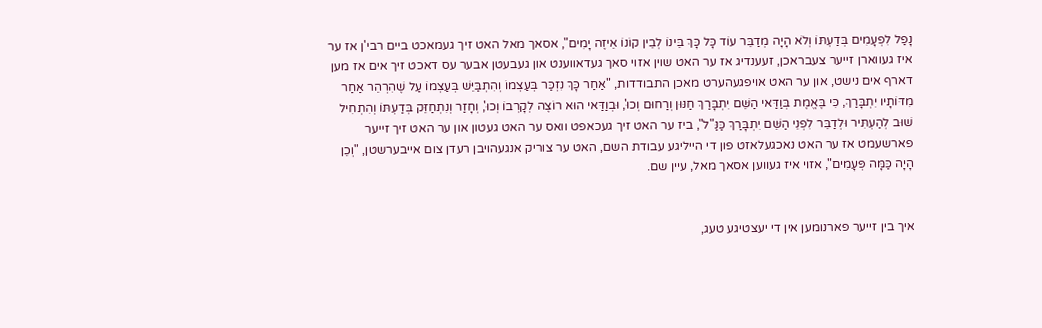נָפַל לִפְעָמִים בְּדַעְתּוֹ וְלֹא הָיָה מְדַבֵּר עוֹד כָּל כָּךְ בֵּינוֹ לְבֵין קוֹנוֹ אֵיזֶה יָמִים", אסאך מאל האט זיך געמאכט ביים רבי'ן אז ער איז געווארן זייער צעבראכן, זעענדיג אז ער האט שוין אזוי סאך געדאווענט און געבעטן אבער עס דאכט זיך אים אז מען דארף אים נישט, און ער האט אויפגעהערט מאכן התבודדות, "אַחַר כָּךְ נִזְכַּר בְּעַצְמוֹ וְהִתְבַּיֵּשׁ בְּעַצְמוֹ עַל שֶׁהִרְהֵר אַחַר מִדּוֹתָיו יִתְבָּרַךְ, כִּי בֶּאֱמֶת בְּוַדַּאי הַשֵּׁם יִתְבָּרַךְ חַנּוּן וְרַחוּם וְכוּ', וּבְוַדַּאי הוּא רוֹצֶה לְקָרְבוֹ וְכוּ', וְחָזַר וְנִתְחַזֵּק בְּדַעְתּוֹ וְהִתְחִיל שׁוּב לְהַעְתִּיר וּלְדַבֵּר לִפְנֵי הַשֵּׁם יִתְבָּרַךְ כַּנַּ"ל", ביז ער האט זיך געכאפט וואס ער האט געטון און ער האט זיך זייער פארשעמט אז ער האט נאכגעלאזט פון די הייליגע עבודת השם, האט ער צוריק אנגעהויבן רעדן צום אייבערשטן, "וְכֵן הָיָה כַּמָּה פְּעָמִים", אזוי איז געווען אסאך מאל, עיין שם.


איך בין זייער פארנומען אין די יעצטיגע טעג,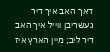דאך האב איך דיר געשריבן ווייל איך האב דיר ליב; מיין הארץ איז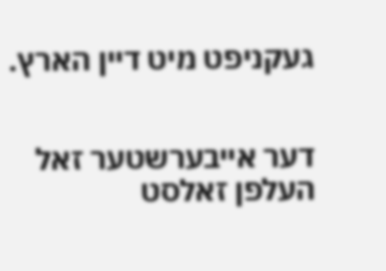געקניפט מיט דיין הארץ.


דער אייבערשטער זאל העלפן זאלסט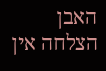האבן הצלחה אין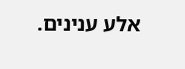אלע ענינים.